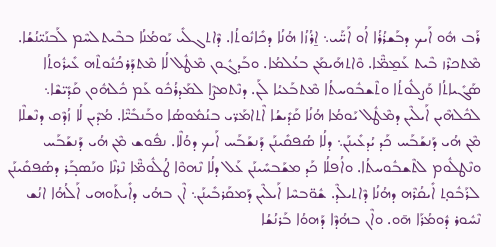ܪܰܒ ܗܽܘ ܐܰܝܟ ܕܒܰܫܪܳܪܳܐ ܐܳܘ ܐܰܚ̈ܰܝ܆ ܐ̱ܪܳܙܳܐ ܗܳܢܳܐ ܕܟܺܐܢܽܘܬܳܐ. ܕܶܐܬܓܠܺܝ ܝܰܘܡܳܢܳܐ ܒܒܶܝܬܠܚܶܡ ܠܰܒܢܰܝ̈ܢܳܫܳܐ. ܡܶܬܟܪܶܙ ܒܶܝܬ ܥܰܡ̱ܡ̈ܶܐ. ܘܶܐܬܗܰܝܡܰܢ ܒܥܳܠܡܳܐ. ܘܒܰܕܓܽܘܢ ܡܶܛܽܠ ܠܳܐ ܡܶܬܕܰܪܟܳܢܽܘܬܶܗ ܥܺܝܪܽܘܬܳܐ ܣܰܓܺܝܐܬܳܐ ܘܰܨܠܽܘܬܳܐ ܘܬܶܫܒܽܘܚܬܳܐ ܡܶܬܒܰܥܝܳܐ ܠܰܢ. ܕܢܶܬܡܨܶܐ ܠܡܰܕܪܳܟܽܘ ܥܰܡ ܟܽܠܗܽܘܢ ܩܰܕܺܝ̈ܫܶܐ܆ ܠܟܽܠܗܶܝܢ ܐܰܝܠܶܝܢ ܕܡܶܛܽܠ ܝܰܘܡܳܐ ܗܳܢܳܐ ܩܰܕܺܝܫܳܐ ܐܶܬܐܡܰܪ̈ܝ ܒܢܳܡܽܘܣܳܐ ܘܒܰܢܒܺܝ̈ܶܐ. ܡܳܕܶܝܢ ܠܳܐ ܙܳܕܶܩ ܕܢܶܫܠܶܐ ܡܶܢ ܗܳܝ ܕܰܢܫܰܒܰܚ ܟܰܕ ܝܳܕܥܺܝܢܰܢ܆ ܕܠܳܐ ܣܳܦܩܺܝܢܰܢ ܕܰܢܫܰܒܰܚ ܐܰܝܟ ܕܘܳܠܶܐ. ܢܦܽܘܫ ܡܶܢ ܗܳܝ ܕܰܢܫܰܒܰܚ ܘܢܶܛܠܽܘܡ ܠܬܶܫܒܽܘܚܬܳܐ. ܘܐܳܦܠܳܐ ܟܰܕ ܡܫܰܒܚܺܝܢܰܢ ܥܰܠ ܕܠܳܐ ܢܶܗܘܶܐ ܛܳܠܽܘܡ̈ܶܐ ܢܶܪܢܶܐ ܘܢܰܣܒ̥ܰܪ ܕܣܳܦܩܺܝܢܰܢ ܠܪܰܒܽܘܬ̥ ܐܺܝܩܳܪܶܗ ܕܗܳܢܳܐ ܕܶܐܬܝܠܶܕ. ܫܽܘ̈ܒܚܶܐ ܐܰܝܠܶܝܢ ܕܰܡܩܰܪܒܺܝܢܰܢ܆ ܐܶܢ ܒܗܳܝ ܕܐܺܝܬܰܘܗܝ ܐܰܠܳܗܳܐ ܐܢܳܫ ܢܶܚܽܘܪ ܕܽܘܡܳܪܰܐ ܗ̄ܘ. ܘܐܶܢ ܒܗܳܕܶܐ ܕܰܗܘܳܐ ܒܰܪܢܳܫܳܐ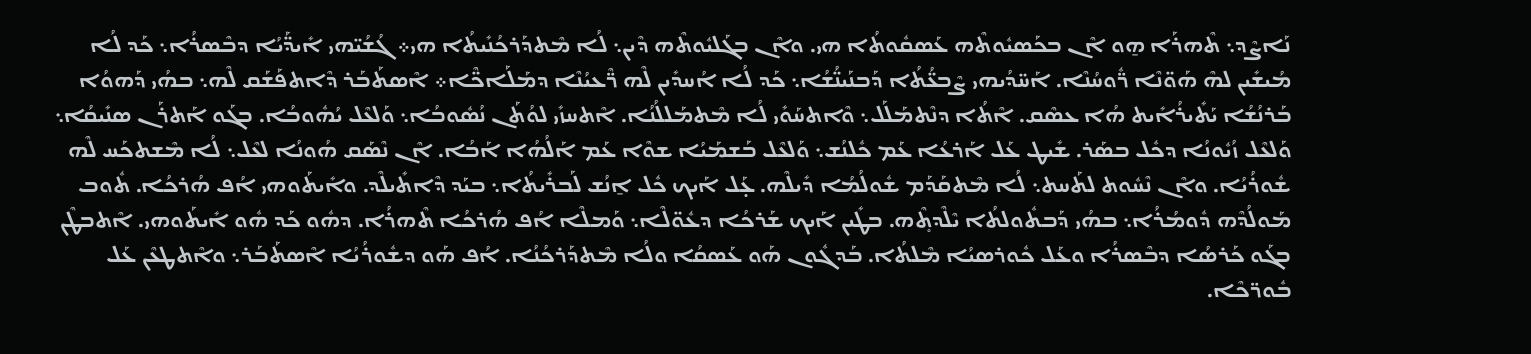ܢܰܐܨܶܕ܆ ܬܶܗܪܰܐ ܗ̱ܘ ܐܶܢ ܒܟܰܣܝܽܘܬܶܗ ܥܰܣܩܽܘܬܳܐ ܗܝ. ܘܐܶܢ ܒܓܰܠܝܽܘܬܶܗ ܕܶܝܢ܆ ܠܳܐ ܡܶܬܕܰܪܟܳܢܺܝܬܳܐ ܗܝ܀ ܓܳܫܳܝ̈ܗܝ ܐܺܝܕ̈ܰܝܳܐ ܕܒܶܣܪܳܐ܆ ܟܰܕ ܠܳܐ ܡܳܝܫܺܝܢ ܠܗܶ ܗܰܘ̈ܢܶܐ ܪ̈ܽܘܚܳܢܶܐ. ܐܰܚ̈ܕܳܝܗܝ ܨܶܒܥ̈ܳܬܳܐ ܕܰܒܢܰܝܢ̈ܳܫܳܐ܆ ܟܰܕ ܠܳܐ ܐܳܚܕܺܝܢ ܠܶܗ ܪ̈ܶܥܝܳܢܶܐ ܕܡܰܠܰܐܟ̈ܶܐ܀ ܐܶܣܬܰܒܰܪ ܕܶܐܬܦܰܫܰܩ ܠܶܗ܆ ܒܗܳܝ ܕܰܗܘܳܐ ܒܰܪܢܳܫܳܐ ܝܰܬܺܝܪܳܐܺܝܬ ܗܳܐ ܥܣܶܩ. ܐܶܬܳܐ ܕܢܶܬܡܰܠܰܠ܆ ܘܶܐܬܚܰܘܺܝ ܠܳܐ ܡܶܬܡܰܠܠܳܢܳܐ. ܐܶܬܚܙܺܝ ܠܘܳܬܰܢ ܢܳܣܽܘܒܳܐ܆ ܘܰܠܥܶܠ ܝܳܗܽܘܒܳܐ. ܒܓܰܘ ܐܰܬܪܰܢ ܣܢܺܝܩܳܐ܆ ܘܰܠܥܶܠ ܙܳܝܽܘܢܳܐ ܕܟܽܠ ܒܣܰܪ. ܫܺܝܛ ܥܰܠ ܐܰܪܥܳܐ ܥܰܡ ܟܽܠܢܳܫ܆ ܘܰܠܥܶܠ ܒܰܫܡܰܝܳܐ ܫܘܶܐ ܥܰܡ ܐܰܠܳܗܳܐ ܐܰܒܳܐ. ܐܶܢ ܢܶܣܰܩ ܗܳܘܢܳܐ ܠܥܶܠ܆ ܠܳܐ ܡܶܫܬܟܰܚ ܠܶܗ ܫܽܘܪܳܝܳܐ. ܘܐܶܢ ܢܶܚܽܘܬ ܠܬܰܚܬ܆ ܠܳܐ ܡܶܬܩܰܕܰܡ ܫܽܘܠܳܡܳܐ ܕܺܝܠܶܗ. ܥ̣ܰܠ ܐܰܝܟ ܟܽܠ ܐ̱ܢܳܫ ܠܰܒܪܺܝܬܳܐ܆ ܒܝܰܕ ܕܶܐܬܺܝܠܶܕ. ܘܐܺܝܬܰܘܗܝ ܐܳܦ ܗܳܪܟܳܐ. ܬܽܘܒ ܡܰܘܠܳܕܶܗ ܕܽܘܡܳܪܳܐ܆ ܒܗܳܝ ܕܰܒܬܽܘܠܬܳܐ ܝܶܠܶܕܬ̥ܶܗ. ܒܛܺܝܢ ܐܰܝܟ ܫܰܪܟܳܐ ܕܥܽܘ̈ܠܶܐ܆ ܘܰܡܠܶܐ ܐܳܦ ܗܳܪܟܳܐ ܬܶܗܪܳܐ. ܕܗܽܘ ܟܰܕ ܗܽܘ ܐܺܝܬܰܘܗܝ. ܐܶܬܒܛܶܢ ܒܓܰܘ ܟܰܪܣܳܐ ܕܒܶܣܪܳܐ ܘܥܰܠ ܟܽܘܪܣܝܳܐ ܡܶܠܬܳܐ. ܒܰܕܓܽܘܢ ܗܰܘ ܥܰܣܩܳܐ ܘܠܳܐ ܡܶܬܕܰܪܟܳܢܳܐ. ܐܳܦ ܗܰܘ ܕܫܽܘܪܳܝܳܐ ܐܶܣܬܰܒܰܪ܆ ܘܐܶܬܛܥܶܢ ܥܰܠ ܒܽܘܪ̈ܟܶܐ.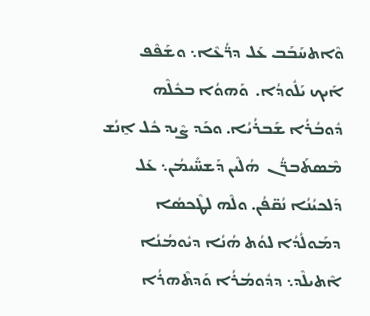ܘܶܐܬܚܰܒܰܒ ܥܰܠ ܕܪ̈ܳܥܶܐ܆ ܘܫܰܦܶܦ ܐܰܝܟ ܝܰܠܽܘܕܳܐ.  ܘܰܗܘܳܐ ܒܟܽܠܶܗ ܕܽܘܒܳܪܳܐ ܫܰܒܪܳܝܳܐ. ܘܟܰܕ ܨܶܝܕ ܟܽܠ ܐ̱ܢܳܫ ܡܶܣܬܰܒܪ̈ܳܢ  ܗܳܠܶܝܢ ܕܰܫܚ̈ܺܝܡܳܢ܆ ܥܰܠ ܕܰܠܟܝܳܢܳܐ ܢܳܩ̈ܦܳܢ. ܘܠܶܗ ܠܛܶܟܣܳܐ ܕܡܰܘܠܳܕܳܐ ܠܘܳܬ ܗܳܢܳܐ ܕܝܽܘܡܳܢܳܐ ܐܶܬܝܠܶܕ܆ ܕܕܽܘܡܳܪܳܐ ܘܰܕܬܶܗܪܳܐ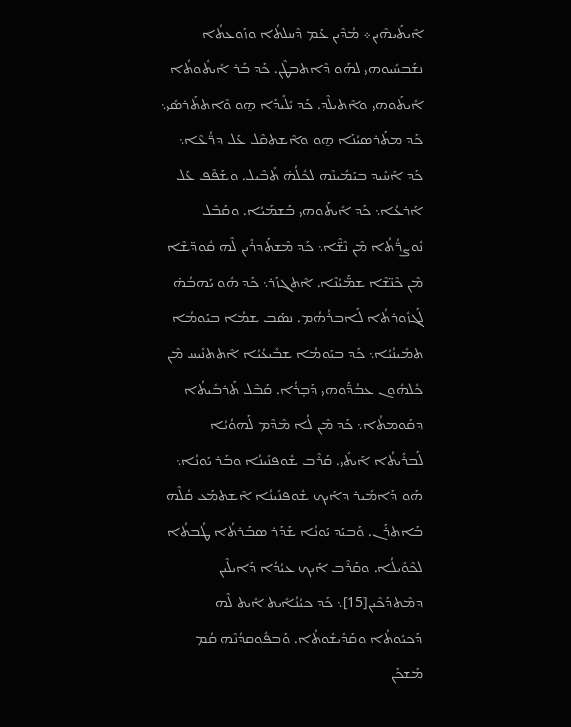ܐܶܝܬܰܝܗܶܝܢ܀ ܡܳܕܶܝܢ ܥܰܡ ܕܶܚܠܬܳܐ ܘܙܰܘܥܬܳܐ ܢܫܰܒܚܺܝܘܗܝ ܠܗܰܘ ܕܶܐܬܒܛܶܢ. ܟܰܕ ܒܰܪ ܐܺܝܬܽܘܬܳܐ ܐܺܝܬܰܘܗܝ ܘܐܶܬܝܠܶܕ. ܟܰܕ ܝܺܠܺܝܕܰܐ ܗ̱ܘ ܘܶܐܬܬܰܪܣܺܝ܆ ܟܰܕ ܡܬܰܪܣܝܳܢܰܐ ܗ̱ܘ ܘܐܶܫܬܩܶܠ ܥܰܠ ܕܪ̈ܳܥܶܐ܆ ܟܰܕ ܐܰܚܺܝܕ ܒܝܰܡܺܝܢܶܗ ܠܟܽܠܳܗ̇ ܬܺܒܶܝܠ. ܘܫܰܦܶܦ ܥܰܠ ܐܰܪܥܳܐ܆ ܟܰܕ ܐܺܝܬܰܘܗܝ ܒܰܫܡܰܝܳܐ. ܘܩܰܒܶܠ ܢܽܘܨܪ̈ܳܬܳܐ ܡܶܢ ܢܶܫ̈ܶܐ܆ ܟܰܕ ܡܶܫܬܰܕܪܺܝܢ ܠܶܗ ܩܽܘܕ̈ܫܶܐ ܡܶܢ ܟܶܢ̈ܫܶܐ ܫܡ̈ܰܝܳܢܶܐ. ܐܶܬܓܙܰܪ܆ ܟܰܕ ܗܽܘ ܝܰܗܒܳܗ̇ ܠܰܓܙܽܘܪܬܳܐ ܠܰܐܒܪܳܗܳܡ. ܢܣܰܒ ܫܡܳܐ ܒܝܰܘܡܳܐ ܬܡܺܝܢܳܝܳܐ܆ ܟܰܕ ܒܝܰܘܡܳܐ ܫܒܺܝܥܳܝܳܐ ܐܶܬܬܢܺܝܚ ܡܶܢ ܟܽܠܗܽܘܢ ܥܒܳܕ̈ܰܘܗܝ ܕܰܒ̣ܪܳܐ. ܩܰܒܶܠ ܬܰܪܒܺܝܬܳܐ ܕܩܰܘܡܬܳܐ܆ ܟܰܕ ܡܶܢ ܠܳܐ ܡܶܕܶܡ ܠܰܗܘܳܝܳܐ ܠܰܒܪܺܝܬܳܐ ܐܰܝܬܺܝ. ܩܰܪܶܒ ܫܽܘܦܢܺܝܢܳܐ ܘܒܰܪ ܝܰܘܢܳܐ܆ ܗܰܘ ܕܰܐܡܺܝܪ ܕܐܰܝܟ ܫܽܘܦܢܺܝܢܳܐ ܐܶܫܬܡܰܥ ܩܳܠܶܗ ܒܰܐܬܪܰܢ. ܘܰܒܝܰܕ ܝܰܘܢܳܐ ܫܰܕܰܪ ܣܒܰܪܬܳܐ ܛܳܒܬܳܐ ܠܟܶܘܺܝܠܳܐ. ܘܩܰܪܶܒ ܐܰܝܟ ܥܝܳܕܳܐ ܕܰܐܝܠܶܝܢ ܕܡܶܬܕܰܟܶܝܢ[15]܆ ܟܰܕ ܟܝܳܢܳܐܺܝܬ ܐܺܝܬ ܠܶܗ ܕܰܟܝܽܘܬܳܐ ܘܩܰܕܺܝܫܽܘܬܳܐ. ܘܰܒܦܽܘܩܕܳܢܶܗ ܩܳܡ ܡܰܫܟܰܢ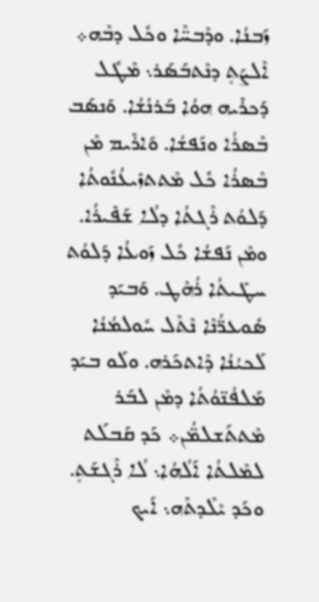ܙܰܒܢܳܐ. ܘܕܶܒܚ̈ܶܐ ܘܟܽܠ ܕܒܶܗ܀ ܐܶܠܨܰܬ̥ ܕܢܶܬܒܰܣܰܪ܆ ܡܶܛܽܠ ܕܰܟܪܺܝܗ ܗܘܳܐ ܒܰܪܢܳܫܳܐ. ܘܰܢܣܰܒ ܒܶܣܪܳܐ ܘܢܰܦܫܳܐ. ܘܰܐܪܺܝܡ ܡܶܢ ܒܶܣܪܳܐ ܟܽܠ ܡܶܬܬܙܺܝܥܳܢܽܘܬܳܐ ܕܰܠܘܳܬ ܪܶܓܬܳܐ ܕܠܳܐ ܫܰܦܺܝܪܳܐ. ܘܡܶܢ ܢܰܦܫܳܐ ܟܽܠ ܙܰܘܥܳܐ ܕܰܠܘܳܬ ܚܛܺܝܬܳܐ ܪܳܗܶܛ. ܘܰܒܝܰܕ ܣܽܘܥܪ̈ܳܢܶܐ ܢܶܬܶܠ ܚܽܘܠܡܳܢܳܐ ܠܰܟܝܳܢܳܐ ܕܶܐܬܟܰܪܗ. ܘܠܰܘ ܒܝܰܕ ܡܰܠܦܳܢ̈ܘܳܬܳܐ ܕܡܶܢ ܠܒܰܪ ܡܶܬܬܰܫܠܡ̈ܳܢ܀ ܟܰܕ ܩܰܒܠܰܬ ܠܡܶܠܬܳܐ ܐܰܠܳܗܳܐ܆ ܠܳܐ ܪܶܓܫܰܬ̥. ܘܟܰܕ ܝܶܠܶܕܬܶܗ܆ ܐܰܝܟ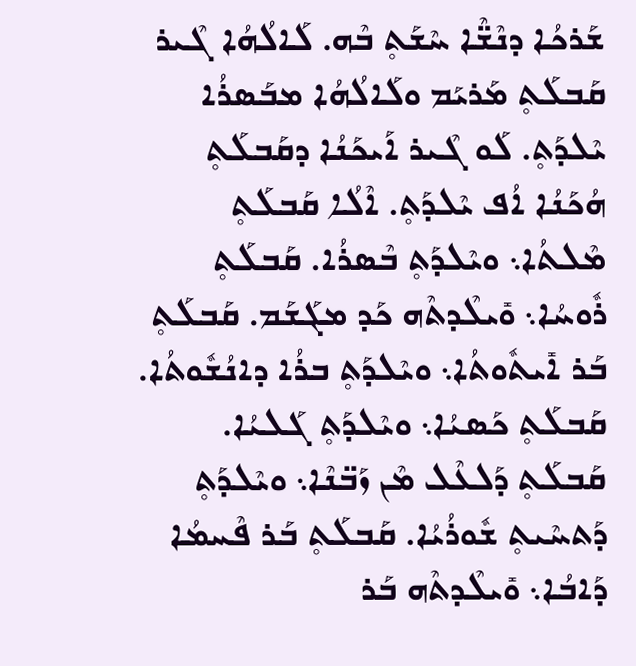ܫܰܪܟܳܐ ܕܢܶܫ̈ܶܐ ܚܶܫܰܬ̥ ܒܶܗ. ܠܰܐܠܳܗܳܐ ܓܶܝܪ ܩܰܒܠܰܬ̥ ܡܰܪܝܰܡ ܘܠܰܐܠܳܗܳܐ ܡܒܰܣܪܳܐ ܝܶܠܕܰܬ̥. ܠܰܘ ܓܶܝܪ ܐܰܝܟܰܢܳܐ ܕܩܰܒܠܰܬ̥ ܗܳܟܰܢܳܐ ܐܳܦ ܝܶܠܕܰܬ̥. ܐܶܠܳܐ ܩܰܒܠܰܬ̥ ܡܶܠܬܳܐ܆ ܘܝܶܠܕܰܬ̥ ܒܶܣܪܳܐ. ܩܰܒܠܰܬ̥ ܪܽܘܚܳܐ܆ ܘܺܝܠܶܕܬܶܗ ܟܰܕ ܡܓܰܫܰܡ. ܩܰܒܠܰܬ̥ ܒܰܪ ܐܺܝܬܽܘܬܳܐ܆ ܘܝܶܠܕܰܬ̥ ܒܪܳܐ ܕܐܢܳܫܽܘܬܳܐ. ܩܰܒܠܰܬ̥ ܟܰܣܝܳܐ܆ ܘܝܶܠܕܰܬ̥ ܓܰܠܝܳܐ. ܩܰܒܠܰܬ̥ ܕܰܠܥܶܠ ܡܶܢ ܙܰܒ̈ܢܶܐ܆ ܘܝܶܠܕܰܬ̥ ܕܰܬܚܶܝܬ̥ ܫܽܘܪܳܝܳܐ. ܩܰܒܠܰܬ̥ ܒܰܪ ܦܶܚܡܳܐ ܕܰܐܒܳܐ܆ ܘܺܝܠܶܕܬܶܗ ܒܰܪ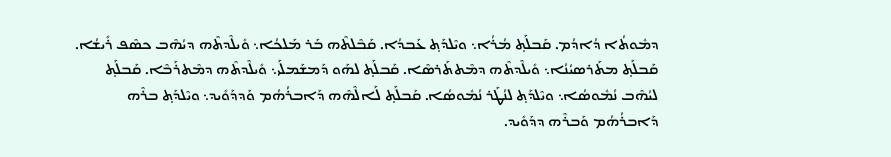ܕܡܽܘܬܳܐ ܕܳܐܕܳܡ. ܩܰܒܠܰܬ̥ ܡܳܪܳܐ܆ ܘܝܶܠܕܰܬ̥ ܥܰܒܕܳܐ. ܩܰܒܶܠܬܶܗ ܒܰܪ ܡܰܠܟܳܐ܆ ܘܺܝܠܶܕܬܶܗ ܕܝܳܗܶܒ ܟܣܶܦ ܪܺܝܫܳܐ. ܩܰܒܠܰܬ̥ ܡܬܰܪܣܝܳܢܳܐ܆ ܘܺܝܠܶܕܬܶܗ ܕܡܶܬܬܰܪܣܶܐ. ܩܰܒܠܰܬ̥ ܠܗܰܘ ܕܰܡܫܰܡܠܰܝ܆ ܘܺܝܠܶܕܬܶܗ ܕܡܶܬܪܰܒܶܐ. ܩܰܒܠܰܬ̥ ܠܝܳܗܶܒ ܢܳܡܽܘܣܳܐ܆ ܘܝܶܠܕܰܬ̥ ܠܢܳܛܰܪ ܢܳܡܽܘܣܳܐ. ܩܰܒܠܰܬ̥ ܠܰܐܠܶܗܶܗ ܕܰܐܒܪܳܗܳܡ ܘܰܕܕܰܘܺܝܕ܆ ܘܝܶܠܕܰܬ̥ ܒܪܶܗ ܕܰܐܒܪܳܗܳܡ ܘܰܒܪܶܗ ܕܕܰܘܺܝܕ.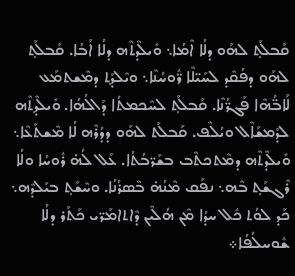ܩܰܒܠܰܬ̥ ܠܗܰܘ ܕܠܳܐ ܐܶܡܳܐ܆ ܘܺܝܠܶܕܬܶܗ ܕܠܳܐ ܐܰܒܳܐ. ܩܰܒܠܰܬ̥ ܠܗܰܘ ܕܦܳܩܶܕ ܠܚܰܝ̈ܠܶܐ ܪ̈ܽܘܚܳܢܶܐ܆ ܘܝܶܠܕܰܬ̥ ܕܡܶܫܬܡܰܥ ܠܰܐܒ̈ܳܗܶܐ ܦܰܓܪ̈ܳܢܶܐ. ܩܰܒܠܰܬ̥ ܠܚܶܟܡܬܳܐ ܕܰܐܠܳܗܳܐ. ܘܺܝܠܶܕܬ̥ܶܗ ܠܕܰܡܫܰܐܶܠ ܘܝܳܠܶܦ. ܩܰܒܠܰܬ ܠܗܰܘ ܕܕܳܪܶܗ ܠܳܐ ܡܶܫܬܰܥܶܐ܆ ܘܺܝܠܶܕܬܶܗ ܕܡܶܬܟܬܶܒ ܒܫܰܪ̈ܒܳܬܳܐ. ܥܰܠ ܠܳܗ̇ ܪܽܘܚܳܐ ܘܠܳܐ ܪܶܓܫܰܬ̥ ܒܶܗ܆ ܢܦܰܩ ܡܶܢܳܗ̇ ܒܶܣܪܳܢܳܐ. ܘܚܶܫܰܬ̥ ܒܝܰܠܕܶܗ܆ ܟܰܕ ܠܘܳܬ ܟܽܠ ܚܕܳܐ ܡܶܢ ܗܳܠܶܝܢ ܕܶܐܬܐܡܰܪ̈ܝ ܟܰܬܰܪ ܕܠܳܐ ܫܽܘܚܠܳܦܳܐ܀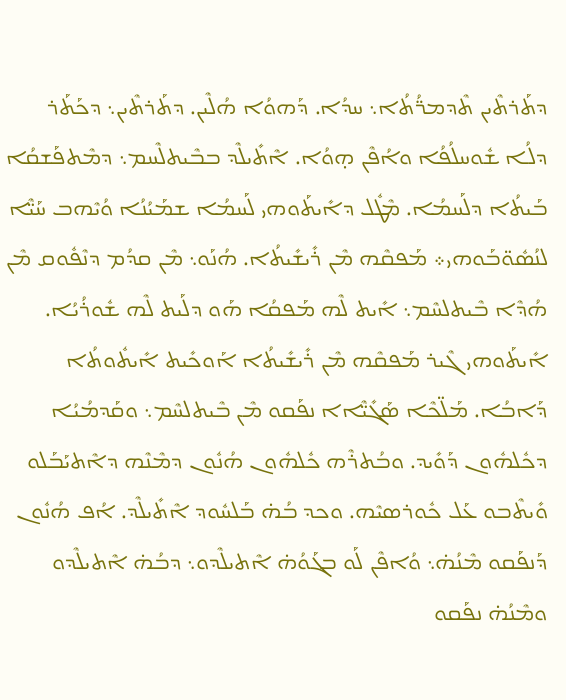ܕܬܰܪܬܶܝܢ ܬܶܕܡܪ̈ܳܬܳܐ܆ ܚܕܳܐ. ܕܰܗܘܳܐ ܗܳܠܶܝܢ. ܕܬܰܪܬܶܝܢ܆ ܕܟܰܬܰܪ ܕܠܳܐ ܫܽܘܚܠܳܦܳܐ ܘܐܳܦܶܢ ܗ̣ܘܳܐ. ܐܶܬܺܝܠܶܕ ܒܒܶܝܬܠܶܚܡ܆ ܕܡܶܬܦܰܫܩܳܐ ܒܰܝܬܳܐ ܕܠܰܚܡܳܐ. ܡܶܛܽܠ ܕܐܺܝܬܰܘܗܝ ܠܰܚܡܳܐ ܫܡܰܝܳܢܳܐ ܘܳܝܶܗܒ ܚܰܝ̈ܶܐ ܠܢܳܣܽܘ̈ܒܰܘܗܝ܀ ܡܰܦܩܶܗ ܡܶܢ ܪܺܝܫܺܝܬܳܐ. ܗܳܢܰܘ܆ ܡܶܢ ܩܕܳܡ ܕܢܶܦܽܘܩ ܡܶܢ ܗܳܕܶܐ ܒܶܝܬܠܚܶܡ܆ ܐܺܝܬ ܠܶܗ ܡܰܦܩܳܐ ܗܰܘ ܕܠܰܝܬ ܠܶܗ ܫܽܘܪܳܝܳܐ. ܐܺܝܬܰܘܗܝ ܓܶܝܪ ܡܰܦܩܶܗ ܡܶܢ ܪܺܝܫܺܝܬܳܐ ܐܰܘܟܺܝܬ ܐܺܝܬܽܘܬܳܐ ܕܰܐܒܳܐ. ܡܰܠ̈ܟܶܐ ܣܰܓܺܝ̈ܶܐܐ ܢܦܰܩܘ ܡܶܢ ܒܶܝܬܠܚܶܡ܆ ܘܩܰܕܡܳܝܳܐ ܕܟܽܠܗܽܘܢ ܕܰܘܺܝܕ. ܘܒܳܬܪܶܗ ܟܽܠܗܽܘܢ ܗܳܢܽܘܢ ܕܡܶܢܶܗ ܕܐܶܬܝܰܒܰܠܘ ܘܺܝܬܶܒܘ ܥܰܠ ܟܽܘܪܣܝܶܗ. ܘܟܕ ܒܳܗ̇ ܒܰܠܚܽܘܕ ܐܶܬܺܝܠܶܕ. ܐܳܦ ܗܳܢܽܘܢ ܕܰܢܦܰܩܘ ܡܶܢܳܗ̇܆ ܘܳܐܦܶܢ ܠܰܘ ܒܓܰܘܳܗ̇ ܐܶܬܝܠܶܕܘ܆ ܕܒܳܗ̇ ܐܶܬܝܠܶܕܘ ܘܡܶܢܳܗ̇ ܢܦܰܩܘ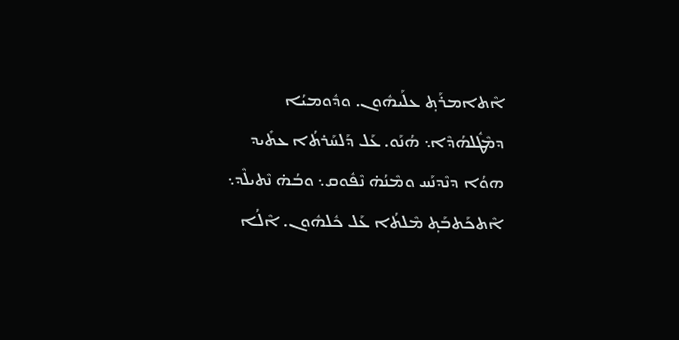ܐܶܬܐܡܪܰܬ̥ ܥܠܰܝܗܽܘܢ. ܘܕܽܘܡܝܳܐ ܕܡܶܛܽܠܗܳܕܶܐ܆ ܗܳܢܰܘ. ܥܰܠ ܕܰܠܚܰܪܬܳܐ ܥܬܺܝܕ ܗܘܳܐ ܕܢܶܕܢܰܚ ܘܡܶܢܳܗ̇ ܢܶܦܽܘܩ܆ ܘܒܳܗ̇ ܢܶܬܝܠܶܕ܆ ܐܶܬܟܰܬܒܰܬ̥ ܡܶܠܬܳܐ ܥܰܠ ܟܽܠܗܽܘܢ. ܐܶܠܳܐ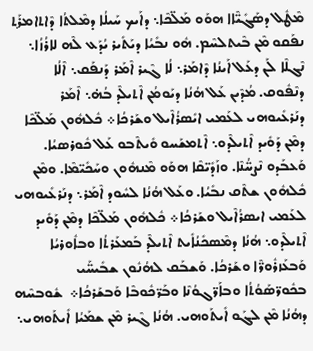ܡܶܛܽܠ ܕܣܰܓܺܝ̈ܶܐܐ ܗܘܰܘ ܡܰܠ̈ܟܶܐ܆ ܕܐܰܝܟ ܚܰܝܠܳܐ ܕܡܶܠܬܳܐ ܕܶܐܬܐܡܪܰܬ̥ ܢܦܰܩܘ ܡܶܢ ܒܶܝܬܠܚܶܡ. ܗܽܘ ܢܒܺܝܳܐ ܕܝܰܬܺܝܪ ܝܳܕܰܥ ܠܶܗ ܠܐܪܳܙܳܐ܆ ܢܶܓܠܶܐ ܠܰܢ ܕܥܰܠ ܐܰܝܢܳܐ ܕܶܐܡܰܪ܆ ܠܳܐ ܓܶܝܪ ܐܶܡܰܪ ܕܰܢܦܰܩ܆ ܐܶܠܳܐ ܕܢܶܦܽܘܩ. ܡܳܕܶܝܢ ܥܰܠ ܗܳܢܳܐ ܕܝܰܘܡܳܢ ܐܶܬܝܠܶܕ ܒܳܗ̇܆ ܐܶܡܰܪ ܕܢܰܪܥܺܝܘܗܝ ܠܥܰܡܝ ܐܝܺܣܪܳܐܶܝܠ ܘܫܰܪܟܳܐ܀ ܟܽܠܗܽܘܢ ܡܰܠ̈ܟܶܐ ܕܡܶܢ ܕܰܘܺܝܕ ܐܶܬܝܠܶܕܘ܆ ܐܶܬܡܫܰܚܘ ܘܺܝܬܶܒܘ ܥܰܠ ܟܽܘܪܣܝܳܐ. ܘܰܥܒܰܕܘ ܢܶܨܚ̈ܳܢܶܐ. ܘܙܰܕܺܝ̈ܩܶܐ ܗܘܰܘ ܡܶܢܗܽܘܢ ܘܚܰܟܺܝ̈ܡܶܐ. ܘܡܶܢ ܟܽܠܗܽܘܢ ܫܬܶܩ ܢܒܺܝܳܐ. ܘܥܰܠ ܗܳܢܳܐ ܠܚܽܘܕ ܐܶܡܰܪ܆ ܕܢܰܪܥܺܝܘܗܝ ܠܥܰܡܝ ܐܝܣܪܳܐܶܝܠ ܘܫܰܪܟܳܐ܀ ܟܽܠܗܽܘܢ ܡܰܠ̈ܟܶܐ ܕܡܶܢ ܕܰܘܺܝܕ ܐܶܬܝܠܶܕܘ܆ ܗܳܢܳܐ ܕܡܶܣܟܺܢܳܐܺܝܬ ܐܶܬܝܠܶܕ ܒܰܡܥܰܪܬܳܐ ܘܒܐܽܘܪܝܳܐ ܘܰܒܥܰܙܪܽܘܪ̈ܶܐ ܘܫܰܪܟܳܐ. ܘܰܫܒܰܩ ܠܗܳܢܽܘܢ ܫܒܺܝܚ̈ܰܝ ܒܟܽܘܪ̈ܣܰܘܳܬܳܐ ܘܒܐܰܪ̈ܓܘܳܢܶܐ ܘܒܰܪ̈ܟܽܘܒܶܐ ܘܰܒܫܰܪܟܳܐ܀  ܫܽܘܒܚܶܗ ܕܗܳܢܳܐ ܡܶܢ ܠܓܰܘ ܐܺܝܬܰܘܗܝ. ܗܳܢܳܐ ܓܶܝܪ ܡܶܢ ܫܡܰܝܳܐ ܐܺܝܬܰܘܗܝ܆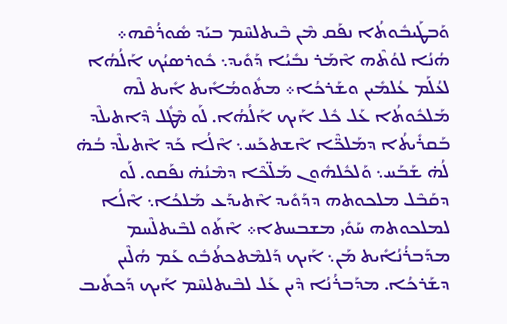ܘܰܒܛܰܝܒܽܘܬܳܐ ܢܦܰܩ ܡܶܢ ܒܶܝܬܠܚܶܡ ܒܝܰܕ ܣܽܘܪܳܩܶܗ܀  ܗܳܢܳܐ ܠܘܳܬܶܗ ܐܶܡܰܪ ܢܒܺܝܳܐ ܕܰܘܺܝܕ܆ ܟܽܘܪܣܝܳܟ ܐܰܠܳܗܳܐ ܠܥܳܠܰܡ ܥܳܠܡܺܝܢ ܘܫܰܪܟܳܐ܀ ܡܬܽܘܡܳܐܺܝܬ ܐܺܝܬ ܠܶܗ ܡܰܠܟܽܘܬܳܐ ܥܰܠ ܟܽܠ ܐܰܝܟ ܐܰܠܳܗܳܐ. ܠܰܘ ܡܶܛܽܠ ܕܶܐܬܝܠܶܕ ܒܰܩܪܺܝܬܳܐ ܕܡܰܠܟ̈ܶܐ ܐܶܫܬܟܰܚ܆ ܐܶܠܳܐ ܟܰܕ ܐܶܬܝܠܶܕ ܒܳܗ̇ ܠܳܗ̇ ܫܰܒܰܚ܆ ܘܰܠܟܽܠܗܽܘܢ ܡܰܠ̈ܟܶܐ ܕܡܶܢܳܗ̇ ܢܦܰܩܘ. ܠܰܘ ܕܩܰܒܶܠ ܡܠܟܘܬܗ ܕܕܰܘܺܝܕ ܐܶܬܝܕܰܥ ܡܰܠܟܳܐ܆ ܐܶܠܳܐ ܠܡܠܟܘܬܗ ܚܰܘܺܝ ܡܫܒܚܬܐ܀ ܐܶܬܰܘ ܠܒܶܝܬܠܶܚܡ ܡܕܰܒܪܳܢܳܐܺܝܬ ܡܰܢ܆ ܐܰܝܟ ܕܰܠܡܶܬܟܬܳܒܽܘ ܥܰܡ ܗܳܠܶܝܢ ܕܫܰܪܟܳܐ. ܡܕܰܒܪܳܢܳܐ ܕܶܝܢ ܥܰܠ ܠܒܶܝܬܠܚܶܡ ܐܰܝܟ ܕܰܟܬܺܝܒ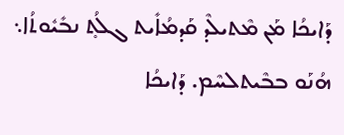ܕܰܐܝܟܳܐ ܡܰܢ ܡܶܬܝܠܶܕ ܩܰܕܡܳܐܺܝܬ ܓܠܳܬ̥ ܢܒܺܝܽܘܬܳܐ܆ ܗܳܢܰܘ ܒܒܶܝܬܠܚܶܡ. ܕܰܐܝܟܳܐ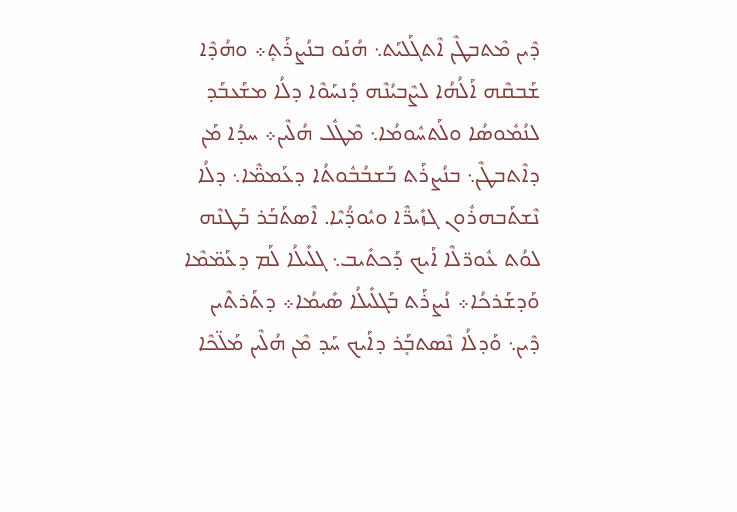ܕܶܝܢ ܡܶܬܒܛܶܢ ܐܶܬܓܰܠܝܰܬ܆ ܗܳܢܰܘ ܒܢܳܨܪܰܬ̥܀ ܘܗܳܕܶܐ ܫܰܒܩܶܗ ܐܰܠܳܗܳܐ ܠܨܶܒܝܳܢܶܗ ܕܰܢܚܰܘܶܐ ܕܠܳܐ ܡܫܰܥܒܰܕ ܠܢܳܡܽܘܣܳܐ ܘܠܰܬܚܽܘܡܳܐ܆ ܡܶܛܽܠ ܗܳܠܶܝܢ܀ ܚܕܳܐ ܡܰܢ ܕܐܶܬܒܛܶܢ܆ ܒܢܳܨܪܰܬ ܒܰܫܒܳܒܽܘܬܳܐ ܕܥܰܡܡ̈ܶܐ܆ ܕܠܳܐ ܢܶܫܬܰܒܗܪܽܘܢ ܓܙܺܝܪ̈ܶܐ ܘܝܽܘܕ̈ܳܝܶܐ. ܐܶܣܬܰܒܰܪ ܒܰܛܢܶܗ ܠܘܳܬ ܥܽܘܪ̈ܠܶܐ ܐܰܝܟ ܕܰܟܬܺܝܒ܆ ܓܠܺܝܠܳܐ ܠܰܡ ܕܥܰܡ̈ܡܶܐ ܘܰܕܫܰܪܟܳܐ܀ ܢܳܨܪܰܬ ܒܰܓܠܺܝܠܳܐ ܣܺܝܡܳܐ܀ ܕܬܰܪܬܶܝܢ ܕܶܝܢ܆ ܘܰܕܠܳܐ ܢܶܣܬܒ̥ܰܪ ܕܐܰܝܟ ܚܰܕ ܡܶܢ ܗܳܠܶܝܢ ܡܰܠ̈ܟܶܐ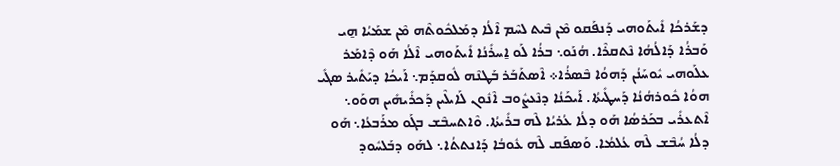ܕܫܰܪܟܳܐ ܐܺܝܬܰܘܗܝ ܕܰܢܦܰܩܘ ܡܶܢ ܒܶܝܬ ܠܚܶܡ ܐܶܠܳܐ ܕܡܰܠܟܽܘܬܶܗ ܡܶܢ ܫܡܰܝܳܐ ܗ̱ܝ ܘܰܒܪܳܐ ܕܰܐܠܳܗܳܐ ܢܶܬܩܪܶܐ. ܗܳܢܰܘ܆ ܒܪܳܐ ܠܰܘ ܐ̱ܚܪܺܢܳܐ ܐܺܝܬܰܘܗܝ ܐܶܠܳܐ ܗܰܘ ܕܶܐܡܰܪ ܥܠܰܘܗܝ ܝܽܘܚܰܢܳܢ ܕܰܗܘܳܐ ܒܶܣܪܳܐ܀ ܐܶܣܬܰܒܰܪ ܒܰܛܢܶܗ ܠܽܘܩܕܰܡ܆ ܐܰܝܟܳܐ ܕܝܰܬܺܝܪ ܣܓܺܝ ܗܘܳܐ ܟܽܘܪܗܳܢܳܐ ܕܰܚܛܺܝܬܳܐ. ܐܰܝܟܰܢܳܐ ܕܢܶܥܨܽܘܒ ܐܶܢܽܘܢ ܠܰܐܝܠܶܝܢ ܕܰܟܪܺܝܗܺܝܢ ܗܘܰܘ܆ ܐܶܬܥܪܺܝ ܒܟܰܪܣܳܐ ܗܰܘ ܕܠܳܐ ܥܳܪܝܳܐ ܠܶܗ ܒܪܺܝܬܳܐ. ܘܶܐܬܚܒܶܫ ܒܓܰܘ ܡܪܰܒܥܳܐ܆ ܗܰܘ ܕܠܳܐ ܚܳܒܶܫ ܠܶܗ ܥܳܠܡܳܐ. ܘܰܣܦܰܩ ܠܶܗ ܥܽܘܒܳܐ ܕܰܐܢܬܬܳܐ܆ ܠܗܰܘ ܕܒܰܠܚܽܘܕ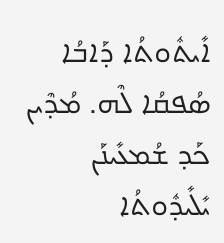ܐܺܝܬܽܘܬܳܐ ܕܰܐܒܳܐ ܣܳܦܩܳܐ ܠܶܗ. ܡܳܕܶܝܢ ܟܰܕ ܫܳܡܥܺܝܢܰܢ ܝܺܠܺܝܕܽܘܬܳܐ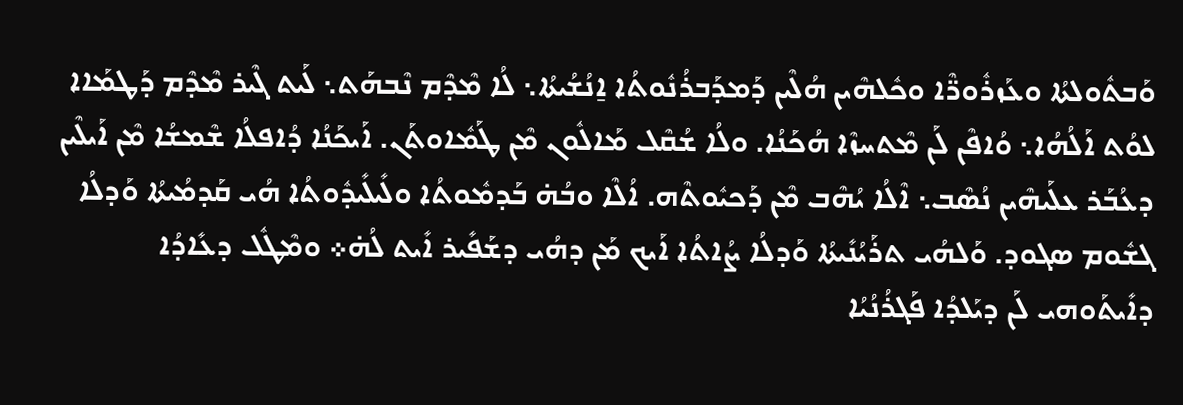ܘܰܒܬܽܘܠܬܳܐ ܘܥܰܙܪܽܘܪ̈ܶܐ ܘܟܽܠܗܶܝܢ ܗܳܠܶܝܢ ܕܰܡܕܰܒܪܳܢܽܘܬܳܐ ܐ̱ܢܳܫܳܝܬܳܐ܆ ܠܳܐ ܡܶܕܶܡ ܢܶܒܗܰܬ܆ ܠܰܝܬ ܓܶܝܪ ܡܶܕܶܡ ܕܰܛܡܰܐܐ ܠܘܳܬ ܐܰܠܳܗܳܐ܆ ܘܳܐܦܶܢ ܠܰܢ ܡܶܬܚܙܶܐ ܗܳܟܰܢܳܐ. ܘܠܳܐ ܫܳܩܶܠ ܡܰܐܠܽܘܢ ܡܶܢ ܛܰܡܽܐܘܬܰܢ. ܐܰܝܟܰܢܳܐ ܕܳܐܦܠܳܐ ܫܶܡܫܳܐ ܡܶܢ ܐܰܝܠܶܝܢ ܕܥܳܒܰܪ ܥܠܰܝܗܶܝܢ ܢܳܣܶܒ܆ ܐܶܠܳܐ ܝܳܗܶܒ ܡܶܢ ܕܰܟܝܽܘܬܶܗ. ܐܳܠܶܐ ܘܒܳܗ̇ ܒܰܕܡܽܘܬܳܐ ܘܠܺܝܠܺܝܕܽܘܬܳܐ ܗܳܝ ܩܰܕܡܳܝܬܳܐ ܘܰܕܠܳܐ ܓܫܽܘܡ ܣܓܘܕ. ܘܰܠܗܳܝ ܬܪܰܝܳܢܺܝܬܳܐ ܘܰܕܠܳܐ ܨܳܐܬܳܐ ܐܰܝܟ ܡܰܢ ܕܗܳܝ ܕܫܰܦܺܝܪ ܐܺܝܬ ܠܳܗ̇܀ ܘܡܶܛܽܠ ܕܥܺܐܕܳܐ ܕܐܺܝܬܰܘܗܝ ܠܰܢ ܕܝܰܠܕܳܐ ܦܰܓܪܳܢܳܝܳܐ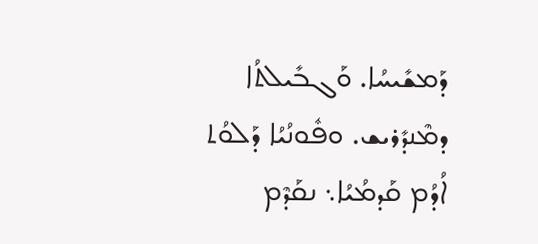ܕܰܡܫܺܝܚܳܐ. ܘܰܓܒܺܝܠܬܳܐ ܕܡܶܢܕܺܪܝܫ. ܘܦܽܘܢܳܝܳܐ ܕܰܠܘܳܬ ܐܳܕܳܡ ܩܰܕܡܳܝܳܐ܆ ܢܩܰܕܶܡ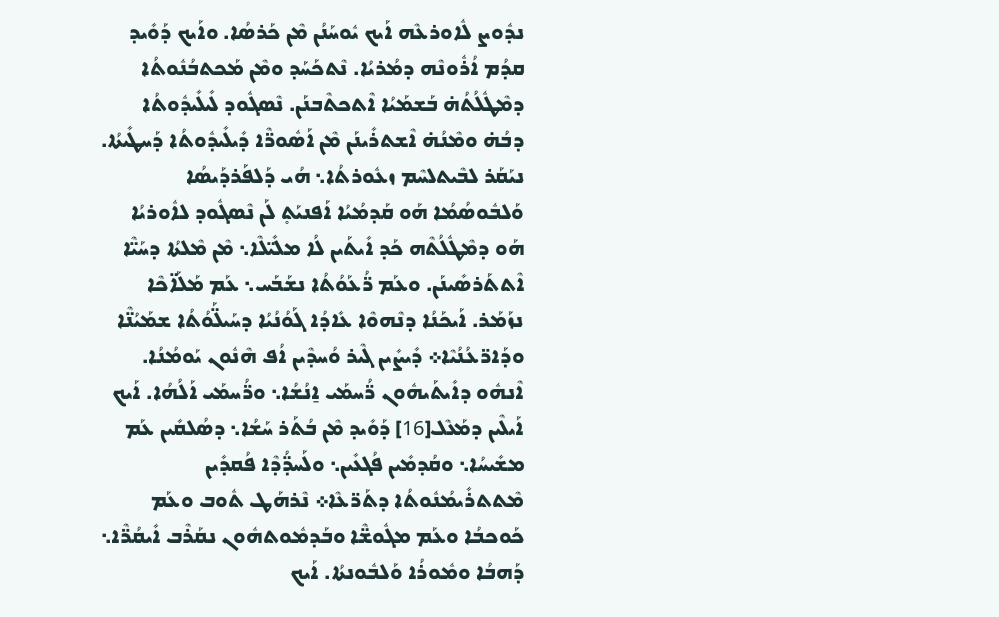ܢܕܽܘܨ ܠܽܐܘܪܥܶܗ ܐܰܝܟ ܝܽܘܚܰܢܳܢ ܡܶܢ ܟܰܪܣܳܐ. ܘܐܰܝܟ ܕܰܘܺܝܕ ܩܕܳܡ ܐܳܪܽܘܢܶܗ ܕܡܳܪܝܳܐ. ܢܶܬܟܰܚܰܕ ܘܡܶܢ ܡܰܟܬܒܳܢܽܘܬܳܐ ܕܡܶܛܽܠܳܬܳܗ̇ ܒܰܫܡܰܝܳܐ ܐܶܬܟܬܶܒܢܰܢ. ܢܶܣܓܽܘܕ ܠܺܝܠܺܝܕܽܘܬܳܐ ܕܒܳܗ̇ ܘܡܶܢܳܗ̇ ܐܶܫܬܪܺܝܢܰܢ ܡܶܢ ܐܰܣܽܘܪ̈ܶܐ ܕܺܝܠܺܝܕܽܘܬܳܐ ܕܰܚܛܺܝܬܳܐ. ܢܝܰܩܰܪ ܠܒܶܝܬܠܚܶܡ ܙܥܽܘܪܬܳܐ܆ ܗܳܝ ܕܰܠܦܰܪܕܰܝܣܳܐ ܘܰܠܒܽܘܣܳܡܳܐ ܗܰܘ ܩܰܕܡܳܝܳܐ ܐܰܦܢܝܰܬ̥ ܠܰܢ ܢܶܣܓܽܘܕ ܠܐܽܘܪܝܳܐ ܗܰܘ ܕܡܶܛܽܠܳܬܶܗ ܟܰܕ ܐܺܝܬܰܝܢ ܠܳܐ ܡܠܺܝ̈ܠܶܐ܆ ܡܶܢ ܡܶܠܬܳܐ ܕܚܰܝ̈ܶܐ ܐܶܬܬܰܪܣܺܝܢܰܢ. ܘܥܰܡ ܪ̈ܳܥܰܘܳܬܳܐ ܢܫܰܒܰܚ܆ ܥܰܡ ܡܰܠܰܐ̈ܟܶܐ ܢܙܰܡܰܪ. ܐܰܝܟܰܢܳܐ ܕܢܶܗܘܶܐ ܥܺܐܕܳܐ ܓܰܘܳܢܳܝܳܐ ܕܚܰܝܠ̈ܰܘܳܬܳܐ ܫܡܰܝܳܢ̈ܶܐ ܘܕܰܐܪ̈ܥܳܢܳܝܶܐ܀ ܕܺܝܨܺܝܢ ܓܶܝܪ ܘܳܚܕܶܝܢ ܐܳܦ ܗܶܢܽܘܢ ܝܰܘܡܳܢܳܐ. ܐܶܢܗܽܘ ܕܐܺܝܬܰܝܗܽܘܢ ܪ̈ܳܚܡܰܝ ܐ̱ܢܳܫܳܐ܆ ܘܪ̈ܳܚܡܰܝ ܐܰܠܳܗܳܐ. ܐܰܝܟ ܐܰܝܠܶܝܢ ܕܡܰܥܶܠ[16] ܕܰܘܺܝܕ ܡܶܢ ܒܳܬܰܪ ܚܰܫܳܐ܆ ܕܣܳܠܩܺܝܢ ܥܰܡ ܡܫܺܝܚܳܐ܆ ܘܩܳܕܡܺܝܢ ܦܳܓܥܺܝܢ܆ ܘܠܰܚܕ̈ܳܕܶܐ ܦܳܩܕܺܝܢ ܡܶܬܬܪܺܝܡܳܢܽܘܬܳܐ ܕܬܰܪ̈ܥܶܐ܀ ܢܶܪܗܰܛ ܬܽܘܒ ܘܥܰܡ ܟܰܘܟܒܳܐ ܘܥܰܡ ܡܓܽܘܫ̈ܶܐ ܘܒܰܕܡܽܘܬܗܽܘܢ ܢܩܰܪܶܒ ܐܺܝܩܳܪ̈ܶܐ܆ ܕܰܗܒܳܐ ܘܡܽܘܪܳܐ ܘܰܠܒܽܘܢܬܳܐ. ܐܰܝܟ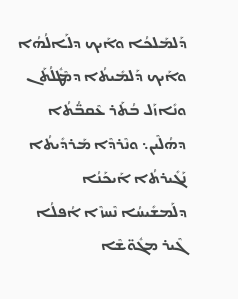ܕܰܠܡܰܠܟܳܐ ܘܐܰܝܟ ܕܠܰܐܠܳܗܳܐ ܘܐܰܝܟ ܕܰܠܡܺܝܬܳܐ ܕܡܶܛܽܠܳܬܰܢ ܘܢܺܐܙܰܠ ܒܳܬܰܪ ܥܶܩܒ̈ܳܬܳܐ ܕܗܳܠܶܝܢ܆ ܘܢܶܪܕܶܐ ܡܰܪܕܺܝܬܳܐ ܢܰܓܺܝܪܬܳܐ ܐܰܝܟܰܢܳܐ ܕܠܰܡܫܺܝܚܳܐ ܢܶܚܙܶܐ ܐܳܦܠܳܐ ܓܶܝܪ ܡܓܽܘ̈ܫܶܐ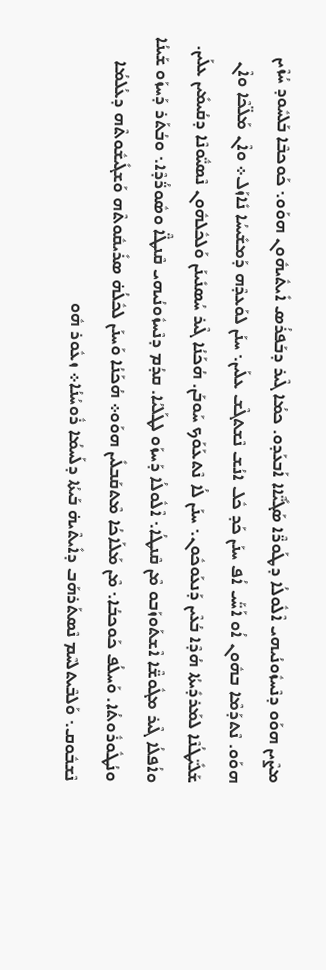ܡܨܶܝܢ ܗܘܰܘ ܕܢܶܚܙܽܘܢܳܝܗܝ ܐܶܠܽܘܠܳܐ ܕܛܰܘܪ̈ܶܐ ܣܰܓܺܝ̈ܶܐܐ ܐܰܒܥܰܕܘ. ܟܡܳܐ ܓܶܝܪ ܕܒܰܦܪܳܣ ܐܺܝܬܽܝܗܽܘܢ ܗܘܰܘ܆ ܟܰܘܟܒܶܐ ܒܰܠܚܽܘܕ ܚܳܙܶܝܢ ܗܘܰܘ. ܢܶܬܕܰܡܶܐ ܒܗܽܘܢ ܐܳܘ ܐܰܚ̈ܰܝ ܐܳܦ ܚܢܰܢ ܟܰܕ ܟܽܠ ܐܢܳܫ ܢܶܫܬܓܶܫ ܥܠܰܝܢ܆ ܚܢܰܢ ܠܘܰܥܕܶܗ ܕܰܡܫܺܝܚܳܐ ܢܺܐܙܰܠ܀ ܘܐܶܢ ܡܰܠ̈ܟܶܐ ܘܐܶܢ ܫܰܠܺܝ̈ܛܳܢܶܐ ܠܡܰܪܕܺܝܬܳܐ ܗܳܕܶܐ ܒܳܥܶܝܢ ܕܰܢܥܰܘܟܽܘܢ܆ ܚܢܰܢ ܠܳܐ ܢܶܬܥܰܘܰܟ ܚܰܘܒܰܢ. ܗܳܟܰܢܳܐ ܓܶܝܪ ܚܳܣܢܺܝܢܰܢ ܘܰܠܟܽܠܗܽܘܢ ܢܶܣܝ̈ܽܘܢܶܐ ܕܩܳܝܡܺܝܢ ܥܠܰܝܢ. ܘܐܳܦܠܳܐ ܓܶܝܪ ܡܓܽܘܫ̈ܶܐ ܐܶܫܬܰܘܙܰܒܘ ܡܶܢ ܩܶܢܛܳܐ܆ ܐܶܠܽܘܠܳܐ ܕܰܚܙܰܘ ܠܛܰܠܝܳܐ. ܩܕܳܡ ܕܢܶܚܙܽܘܢܳܝܗܝ ܩܶܢܛ̈ܶܐ ܘܣܽܘܪ̈ܳܕܶܐ܆ ܘܒܳܬܰܪ ܕܰܚܙܰܘ ܫܰܝܢܳܐ ܘܢܳܛܽܘܪܽܘܬܳܐ. ܘܰܚܠܳܦ ܟܰܘܟܒܳܐ܆ ܡܶܢ ܡܰܠܰܐܟܳܐ ܡܶܬܩܰܒܠܺܝܢ ܗܘܰܘ܀ ܗܳܟܰܢܳܐ ܘܰܚܢܰܢ ܠܟܽܠܳܗ̇ ܣܪܺܝܩܽܘܬܶܗ ܘܰܫܓܺܝܫܽܘܬܶܗ ܕܥܳܠܡܳܐ ܢܶܫܒܽܘܩ܆ ܘܰܠܒܶܝܬܠܚܶܡ ܢܶܣܬܰܪܗܰܒ ܕܐܺܝܬܶܝܗ̇ ܒܰܝܬܳܐ ܕܠܰܚܡܳܐ ܪܽܘܚܳܢܳܐ܀ ܙܥܽܘܪ ܗܽܘ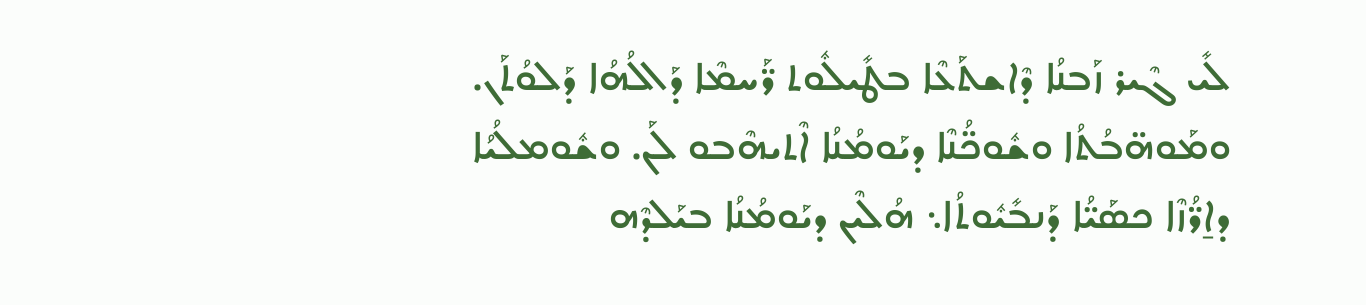ܠܺܝ ܓܶܝܪ ܙܰܒܢܳܐ ܕܶܐܫܬܰܥܶܐ ܒܛܺܝܠܽܘܬ ܪ̈ܰܚܡܶܐ ܕܰܐܠܳܗܳܐ ܕܰܠܘܳܬܰܢ. ܘܡܰܘܗ̈ܒܳܬܳܐ ܘܫܽܘܟ̈ܳܢܶܐ ܕܝܰܘܡܳܢܳܐ ܐܶܬܝܗܶܒܘ ܠܰܢ. ܘܫܽܘܡܠܳܝܳܐ ܕܐ̱ܪ̈ܳܙܶܐ ܟܣܰܝ̈ܳܐ ܕܰܢܒܺܝܽܘܬܳܐ܆ ܗܳܠܶܝܢ ܕܝܰܘܡܳܢܳܐ ܒܝܰܠܕܶܗ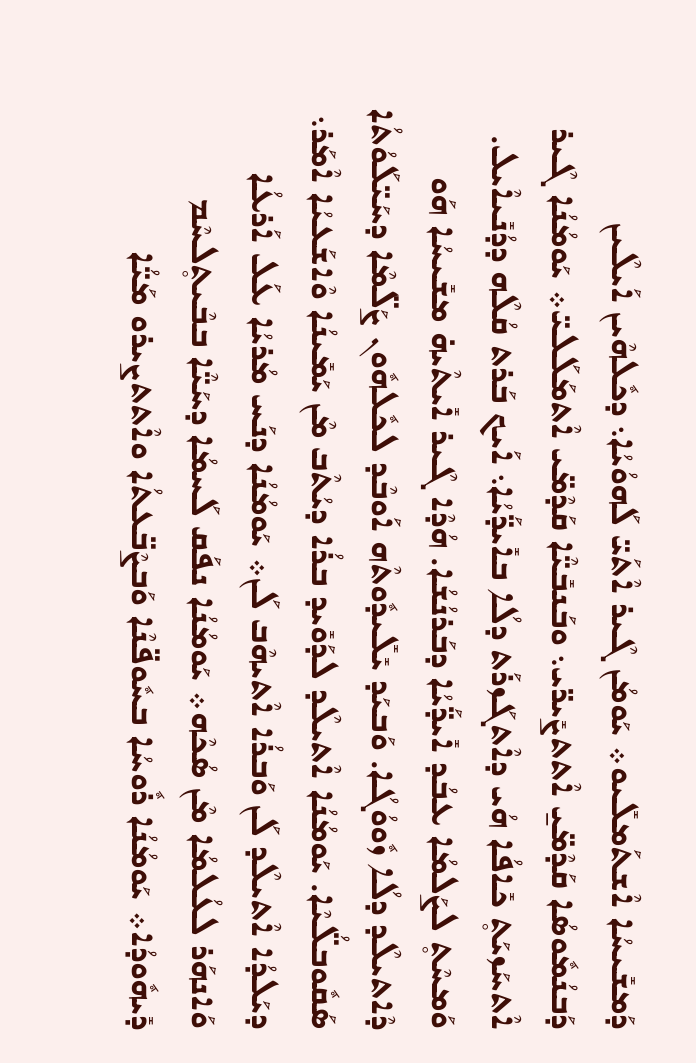ܕܰܡܫܺܝܚܳܐ ܐܶܫܬܰܡܠܺܝܘ܀ ܝܰܘܡܳܢ ܓܶܝܪ ܐܶܬܰܝ̈ ܠܰܗܘܳܝܳܐ܆ ܕܟܽܠܗܶܝܢ ܐܰܝܠܶܝܢ ܕܰܒܢܳܡܽܘܣܳܐ ܩܰܕܶܡ̈ܝ̱ ܐܶܬܬܨܺܝܪ̈ܝ܆ ܘܒܰܢܒܺܝ̈ܶܐ ܩܰܕܶܡ̈ܝ ܐܶܬܡܰܠܰܠܝ̈܀ ܝܰܘܡܳܢܳܐ ܓܶܝܪ ܐܶܬܚܰܙܝܰܬ̥ ܟܺܐܦܳܐ ܗܳܝ ܕܐܶܬܓܰܙܪܰܬ ܕܠܳܐ ܒܐܺܝܕ̈ܰܝܳܐ܆ ܐܰܝܟ ܒܰܪܬ ܩܳܠܶܗ ܕܕܳܢܺܝܐܶܝܠ. ܘܰܡܚܶܬ̥ ܠܨܰܠܡܳܐ ܥܒܳܕ ܐܺܝܕ̈ܰܝܳܐ ܕܒܰܪܢܳܫܳܐ. ܗܳܕܶܐ ܓܶܝܪ ܐܺܝܬܶܝܗ̇ ܡܫܺܝܚܳܐ ܗܰܘ ܕܶܐܬܝܠܶܕ ܕܠܳܐ ܙܽܘܘܳܓܳܐ. ܘܰܒܝܰܕ ܝܺܠܺܝܕܽܘܬܶܗ ܐܰܘܒܶܕ ܠܟܽܠܗܽܘܢ ܨܰܠ̈ܡܶܐ ܕܚܰܝ̈ܠܰܘܳܬܳܐ ܣܰܩܽܘܒܠ̈ܳܝܶܐ. ܝܰܘܡܳܢܳܐ ܐܶܬܝܠܶܕ ܠܕܰܘܺܝܕ ܒܪܳܐ ܕܝܳܬܶܒ ܡܶܢ ܝܰܡܺܝܢܳܐ ܘܶܐܫܰܥܝܳܐ ܐܶܡܰܪ܆ ܕܝܰܠܕܳܐ ܐܶܬܝܠܶܕ ܠܰܢ ܘܰܒܪܳܐ ܐܶܬܝܗܶܒ ܠܰܢ܀ ܝܰܘܡܳܢܳܐ ܕܢܰܚ ܡܳܪܝܳܐ ܥܰܠ ܐܰܪܥܳܐ ܘܰܐܢܗܰܪ ܠܥܳܠܡܳܐ ܡܶܢ ܣܳܟܶܗ܀ ܝܰܘܡܳܢܳܐ ܢܦܰܩ ܠܰܚܡܳܐ ܕܚܰܝ̈ܶܐ ܒܒܶܝܬ̥ܠܚܶܡ ܕܺܝܗܽܘܕܳܐ܀ ܝܰܘܡܳܢܳܐ ܪܽܘܚܳܐ ܒܚܽܘܦ̈ܢܶܐ ܘܰܒܨܶܒ̈ܥܬܳܐ ܘܐܶܬܬܨܝܪܘ ܡܰܝ̈ܳܐ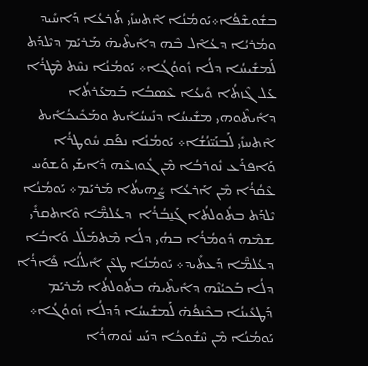ܒܫܽܘܫܶܦܳܐ܀ܝܰܘܡܳܢܳܐ ܐܶܬܚܙܺܝ ܬܰܪܥܳܐ ܕܰܐܚܺܝܕ ܘܡܳܪܝܳܐ ܕܥܳܐܶܠ ܒܶܗ ܕܐܺܝܬܶܝܗ̇ ܡܰܪܝܰܡ ܕܝܶܠܕܰܬ ܠܰܡܫܺܝܚܳܐ ܕܠܳܐ ܙܽܘܘܳܓܳܐ܀ ܝܰܘܡܳܢܳܐ ܢܚܶܬ ܡܶܛܪܳܐ ܥܰܠ ܓܶܙܬܳܐ ܘܺܝܥܳܐ ܥܶܣܒܳܐ ܒܰܡܥܰܪܬܳܐ ܕܐܺܝܬܶܘܗܝ ܡܫܺܝܚܳܐ ܕܢܺܝܚܳܐܺܝܬ ܘܡܰܟܺܝܟܳܐܺܝܬ ܐܶܬܚܙܺܝ ܠܰܒܢܰܝ̈ܢܳܫܳܐ܀ ܝܰܘܡܳܢܳܐ ܢܦܰܩ ܚܽܘܛܪܳܐ ܘܰܐܦܪܰܥ ܢܽܘܪܒܳܐ ܡܶܢ ܓܽܘܙܥܶܗ ܕܺܐܝܫܰܝ ܘܰܫܘܰܚ ܥܶܩܳܪܳܐ ܡܶܢ ܐܰܪܥܳܐ ܨܺܗܝܬܳܐ ܡܰܪܝܰܡ܀ ܝܰܘܡܳܢܳܐ ܝܶܠܕܰܬ ܒܬܽܘܠܬܳܐ ܓܰܢ̱ܒܳܪܳܐ  ܕܥܳܠܡ̈ܶܐ ܘܶܐܬܩܪܺܝ ܫܡܶܗ ܕܽܘܡܳܪܳܐ ܒܗܳܝ ܕܠܳܐ ܡܶܬܡܰܠܰܠ ܘܰܐܒܳܐ ܕܥܳܠܡ̈ܶܐ ܕܰܥܬܺܝܕ܀ ܝܰܘܡܳܢܳܐ ܛܥܶܢ ܐܺܝܠܳܢܳܐ ܦܺܐܪܳܐ ܕܠܳܐ ܒܰܟܝܳܢܶܗ ܕܐܺܝܬܶܝܗ̇ ܒܬܽܘܠܬܳܐ ܡܰܪܝܰܡ ܕܰܛܥܺܝܢܳܐ ܒܟܶܢܦܳܗ̇ ܠܰܡܫܺܝܚܳܐ ܕܰܕܠܳܐ ܙܽܘܘܳܓܳܐ܀ ܝܰܘܡܳܢܳܐ ܡܶܢ ܚܶܫܽܘܟܳܐ ܕܢܰܚ ܢܽܘܗܪܳܐ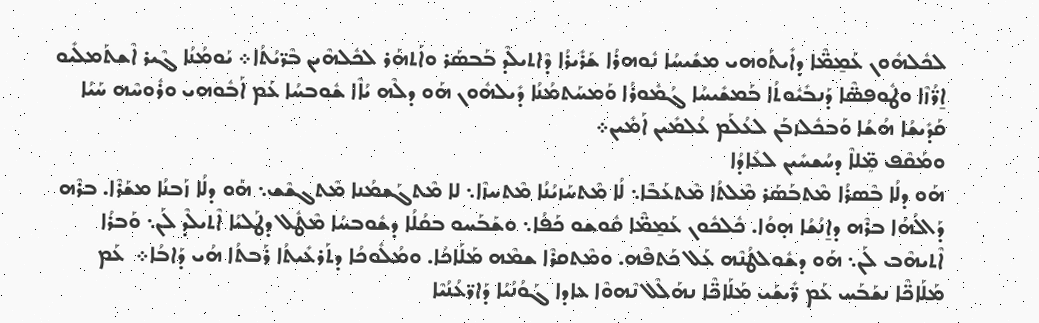ܠܟܽܠܗܽܘܢ ܥܰܡ̱ܡ̈ܶܐ ܕܐܺܝܬܰܘܗܝ ܡܫܺܝܚܳܐ ܢܽܘܗܪܳܐ ܫܰܪܺܝܪܳܐ ܕܶܐܬܝܠܶܕ ܒܰܒܣܰܪ ܘܐܰܬܗܰܪ ܠܟܽܠܗܶܝܢ ܒܶܪ̈ܝܳܬܳܐ܀ ܝܰܘܡܳܢܳܐ ܓܶܝܪ ܐܶܫܬܰܡܠܺܝܘ ܐ̱ܪ̈ܳܙܶܐ ܘܛܽܘܦܣ̈ܶܐ ܕܰܢܒܺܝܽܘܬܳܐ ܒܰܡܫܺܝܚܳܐ ܓܳܡܽܘܪܳܐ ܘܰܡܚܰܬܡܳܢܳܐ ܕܺܝܠܗܽܘܢ ܗܰܘ ܕܠܶܗ ܝܳܐܶܐ ܫܽܘܒܚܳܐ ܥܰܡ ܐܰܒܽܘܗܝ ܘܪܽܘܚܶܗ ܚܰܝܳܐ ܩܰܕܺܝܫܳܐ ܗܳܫܳܐ ܘܰܒܟܽܠܙܒܰܢ ܠܥܳܠܰܡ ܥܳܠܡܺܝܢ ܐܰܡܺܝܢ܀
ܘܡܰܩܶܦ ܡܸ̈ܠܐܶ ܕܚܳܫܚܺܝܢ ܠܥܺܐܕܳܐ
ܗܰܘ ܕܠܳܐ ܒܶܣܪܳܐ ܡܶܬܒܰܣܰܪ ܡܶܠܬܳܐ ܡܶܬܥܰܒܶܐ܆ ܠܳܐ ܡܶܬܚܰܙܝܳܢܳܐ ܡܶܬܚܙܶܐ܆ ܠܐ ܡܶܬܓܰܫܡܳܢܐ ܡܶܬܓܫܶܫ܆ ܗܰܘ ܕܠܳܐ ܙܰܒܢܳܐ ܡܫܰܪܶܐ. ܒܪܶܗ ܕܰܐܠܳܗܳܐ ܒܪܶܗ ܕܐ̱ܢܳܫܳܐ ܗ̣ܘܳܐ. ܟܽܠܟܽܘܢ ܥܰܡ̱ܡ̈ܶܐ ܩܽܘܫܘ ܟܰܦܳܐ܆ ܘܫܰܒܰܚܘ ܒܩܳܠܳܐ ܕܫܽܘܒܚܳܐ ܡܶܛܽܠ ܕܛܰܠܝܳܐ ܐܶܬܝܠܶܕ ܠܰܢ܆ ܘܰܒܪܳܐ ܐܶܬܝܗܶܒ ܠܰܢ܆ ܗܰܘ ܕܫܽܘܠܛܳܢܶܗ ܥܰܠ ܟܰܬܦܶܗ. ܘܡܶܬܩܪܶܐ ܫܡܶܗ ܡܰܠܰܐܟܳܐ. ܘܡܳܠܽܘܟܳܐ ܕܬܰܪܥܺܝܬܳܐ ܪܰܒܬܳܐ ܗܳܝ ܕܰܐܒܳܐ܀  ܥܰܡ ܡܰܠܰܐܟ̈ܶܐ ܢܫܰܒܰܚ ܥܰܡ ܪ̈ܺܝܫܰܝ ܡܰܠܰܐܟ̈ܶܐ ܢܗܰܠܶܠ ܢܶܗܘܶܐ ܥܐܕܐ ܓܰܘܳܢܳܝܳܐ ܕܰܐܪ̈ܥܳܢܳܝܶܐ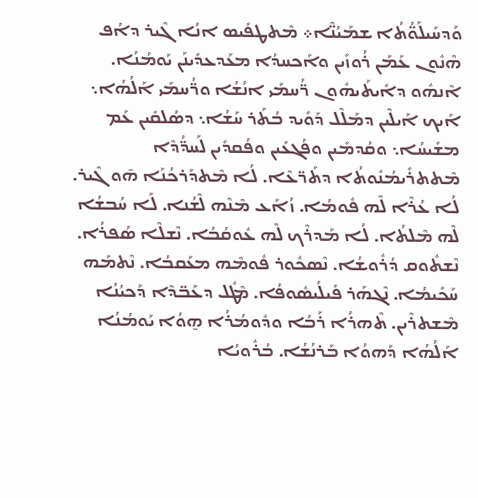ܘܰܕܚܰܝܠܰܘ̈ܳܬܳܐ ܫܡܰܝܳܢ̈ܶܐ܀ ܡܶܬܛܦܺܝܣ ܐܢܳܐ ܓܶܝܪ ܕܐܳܦ ܗܶܢܽܘܢ ܥܰܡܰܢ ܪܳܘܙܺܝܢ ܘܐܰܟܚܕܳܐ ܡܥܰܕܥܕܺܝܢܰܢ ܝܰܘܡܳܢܳܐ. ܐܶܢܗܽܘ ܕܐܺܝܬܰܝܗܽܘܢ ܪ̈ܳܚܡܰܝ ܐܢܳܫܳܐ ܘܪ̈ܳܚܡܰܝ ܐܰܠܳܗܳܐ܆ ܐܰܝܟ ܐܰܝܠܶܝܢ ܕܡܰܠܶܠ ܕܰܘܺܝܕ ܒܳܬܰܪ ܚܰܫܳܐ܆ ܕܣܳܠܩܺܝܢ ܥܰܡ ܡܫܺܝܚܳܐ܆ ܘܩܳܕܡܺܝܢ ܘܦܳܓܥܺܝܢ ܘܦܳܩܕܺܝܢ ܠܰܚܕ̈ܳܕܶܐ ܡܶܬܬܪܺܝܡܳܢܽܘܬܳܐ ܕܬܰܪ̈ܥܶܐ. ܠܳܐ ܡܶܬܕܰܪܟܳܢܰܐ ܗ̄ܘ ܓܶܝܪ. ܠܳܐ ܥܳܪܶܐ ܠܶܗ ܦܽܘܡܳܐ. ܙܳܐܰܥ ܡܶܢܶܗ ܠܶܫܳܢܐ. ܠܰܐ ܚܳܒܫܳܐ ܠܶܗ ܡܶܠܬܳܐ. ܠܳܐ ܡܰܕܪܶܟ ܠܶܗ ܥܽܘܩܳܒܳܐ. ܢܶܫܠܶܐ ܣܳܦܪܳܐ. ܢܶܫܬܽܘܩ ܕܳܪܽܘܫܳܐ. ܢܶܣܟܽܘܪ ܦܽܘܡܶܗ ܡܥܰܩܒܳܐ. ܢܶܬܡܰܗ ܚܰܟܺܝܡܳܐ. ܢܶܓܗܰܪ ܦܺܝܠܳܝܣܽܘܦܳܐ. ܡܶܛܽܠ ܕܥܰܒ̈ܕܶܐ ܕܰܟܝܳܢܳܐ ܡܶܫܬܪܶܝܢ. ܬܶܗܪܳܐ ܪܰܒܳܐ ܘܕܽܘܡܳܪܳܐ ܗ̱ܘܳܐ ܝܰܘܡܳܢܳܐ ܐܰܠܳܗܳܐ ܕܰܗܘܳܐ ܒܰܪܢܳܫܳܐ. ܒܳܪܽܘܝܳܐ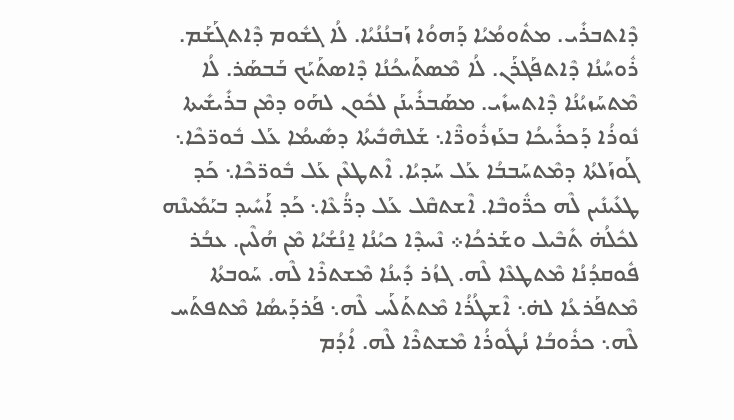ܕܶܐܬܒܪܺܝ. ܡܬܽܘܡܳܝܳܐ ܕܰܗܘܳܐ ܙܰܒܢܳܢܳܝܳܐ. ܠܳܐ ܓܫܽܘܡ ܕܶܐܬܓܰܫܰܡ. ܪܽܘܚܳܢܳܐ ܕܶܐܬܦܰܓܪܰܢ. ܠܳܐ ܡܶܣܬܰܝܟܳܢܳܐ ܕܶܐܣܬܰܝܰܟ ܒܰܒܣܰܪ. ܠܳܐ ܡܶܬܚܰܙܝܳܢܳܐ ܕܶܐܬܚܙܺܝ. ܡܣܰܒܪܺܝܢܰܢ ܠܟܽܘܢ ܠܗܰܘ ܕܡܶܢ ܒܪܺܝܫܺܝܬܐ ܢܽܘܪܳܐ ܕܰܟܪܺܝܟܳܐ ܒܥܰܙܪܽܘܪ̈ܶܐ܆ ܫܰܠܗܶܒܺܝܬܳܐ ܕܣܺܝܡܳܐ ܥܰܠ ܒܽܘܪ̈ܟܶܐ܆ ܓܰܘܙܰܠܬܳܐ ܕܡܶܬܚܰܒܒܳܐ ܥܰܠ ܚܰܕܝܳܐ. ܐܶܬܛܥܶܢ ܥܰܠ ܒܽܘܪ̈ܟܶܐ܆ ܟܰܕ ܛܥܺܝܢܺܝܢ ܠܶܗ ܟܪ̈ܽܘܒܶܐ. ܐܶܫܬܩܶܠ ܥܰܠ ܕܪ̈ܳܥܶܐ܆ ܟܰܕ ܐܰܚܺܝܕ ܒܝܰܡܺܝܢܶܗ ܠܟܽܠܳܗ̇ ܬܺܒܶܝܠ ܘܫܰܪܟܳܐ܀ ܢܶܚܕܶܐ ܟܝܳܢܳܐ ܐ̱ܢܳܫܳܝܳܐ ܡܶܢ ܗܳܠܶܝܢ. ܥܒܳܪ ܦܽܘܩܕܳܢܳܐ ܡܶܬܛܥܶܐ ܠܶܗ. ܓܙܳܪ ܕܺܝܢܳܐ ܡܶܫܬܪܶܐ ܠܶܗ. ܚܰܘܒܬܳܐ ܡܶܬܦܰܪܥܳܐ ܠܗ̇܆ ܐܶܫܛܳܪܳܐ ܡܶܬܬܰܠܰܚ ܠܶܗ܆ ܦܰܪܕܰܝܣܳܐ ܡܶܬܦܬܰܚ ܠܶܗ܆ ܟܪܽܘܒܳܐ ܢܳܛܽܘܪܳܐ ܡܶܫܬܪܶܐ ܠܶܗ. ܐܳܕܳܡ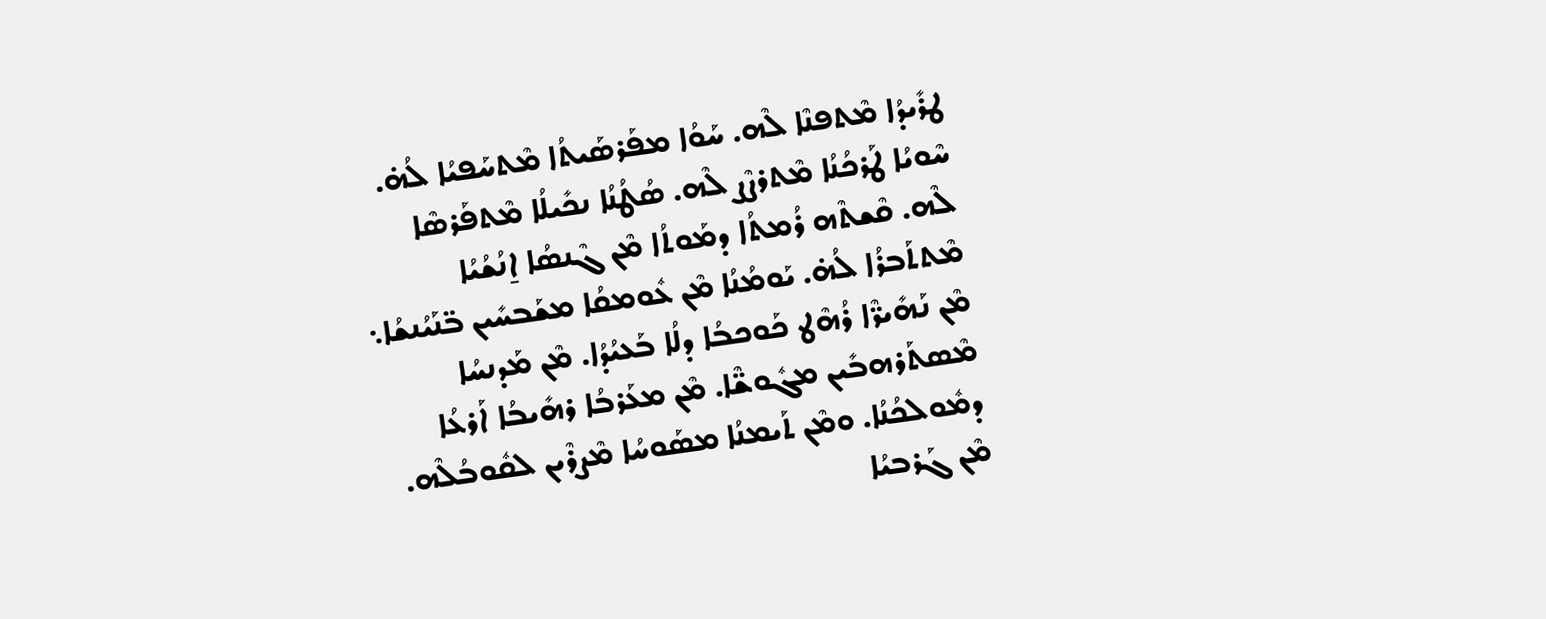ܛܪܺܝܕܳܐ ܡܶܬܦܢܶܐ ܠܶܗ. ܚܰܘܳܐ ܡܦܰܪܣܰܝܬܳܐ ܡܶܬܚܰܦܝܳܐ ܠܳܗ̇. ܚܶܘܝܳܐ ܛܰܪܟܳܢܳܐ ܡܶܬܪܨܶܨ ܠܶܗ. ܣܳܛܳܢܳܐ ܢܟܺܝܠܳܐ ܡܶܬܦܰܪܣܶܐ ܠܶܗ. ܩܶܫܬܶܗ ܪܳܡܬܳܐ ܕܡܰܘܬܳܐ ܡܶܢ ܓܶܢܣܳܐ ܐ̱ܢܳܫܳܝܳܐ ܡܶܬܬܰܒܪܳܐ ܠܳܗ̇. ܝܰܘܡܳܢܳܐ ܡܶܢ ܥܽܘܡܩܳܐ ܡܫܰܒܚܺܝܢ ܒ̈ܢܰܝܳܢܫܳܐ܆ ܡܶܢ ܢܰܗܺܝܪ̈ܶܐ ܪܳܗܶܛ ܟܰܘܟܒܳܐ ܕܠܳܐ ܒܰܥܝܳܕܳܐ. ܡܶܢ ܡܰܕܢܚܳܐ ܡܶܣܬܰܪܗܒܺܝܢ ܡܓܽܘܫ̈ܶܐ. ܡܶܢ ܡܥܰܪܒܳܐ ܪܗܺܝܒܳܐ ܐܰܪܥܳܐ ܕܡܽܘܠܟܳܢܳܐ. ܘܡܶܢ ܬܰܝܡܢܳܐ ܡܣܰܘܚܳܐ ܡܶܨܪܶܝܢ ܠܩܽܘܒܳܠܶܗ. ܡܶܢ ܓܰܪܒܝܳܐ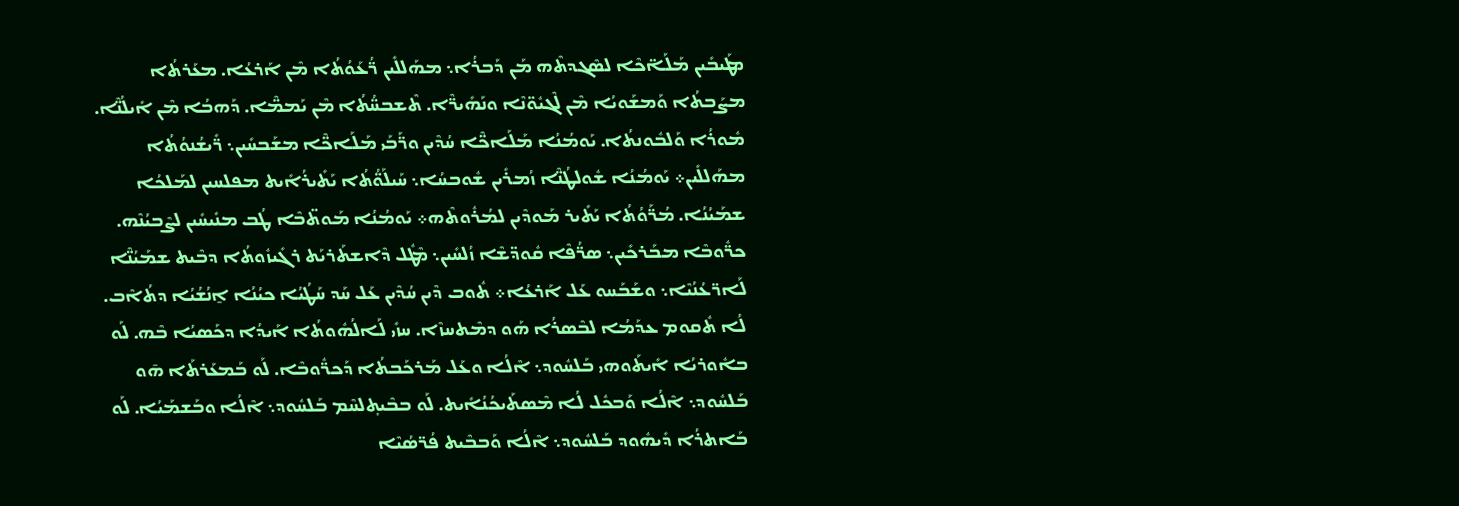ܡܛܰܝܒܺܝܢ ܡܰܠܰܐ̈ܟܶܐ ܠܣܶܓܕܬܶܗ ܡܰܢ ܕܰܒܪܳܐ܆ ܡܗܰܠܠܺܝܢ ܪ̈ܳܥܰܘܳܬܳܐ ܡܶܢ ܐܰܪܥܳܐ. ܡܥܰܪܬܳܐ ܡܨܰܒܬܳܐ ܘܰܡܫܰܘܝܳܐ ܡܶܢ ܠܶܓܝܽܘ̈ܢܶܐ ܘܢܰܗܺܝܪ̈ܶܐ. ܬܶܫܒܚ̈ܳܬܳܐ ܡܶܢ ܝܰܡܡ̈ܶܐ. ܕܰܗܒܳܐ ܡܶܢ ܐܺܝܠܳܢ̈ܶܐ. ܡܽܘܪܳܐ ܘܰܠܒܽܘܢܬܳܐ. ܝܰܘܡܳܢܳܐ ܡܰܠܰܐܟ̈ܶܐ ܚܳܕܶܝܢ ܘܪ̈ܰܒܰܝ ܡܰܠܰܐܟ̈ܶܐ ܡܫܰܒܚܺܝܢ܆ ܪ̈ܺܝܫܳܢܘܳܬܳܐ ܡܗܰܠܠܺܝܢ܀ ܝܰܘܡܳܢܳܐ ܫܽܘܠܛܳܢ̈ܶܐ ܙܳܡܪܺܝܢ ܫܽܘܒܚܳܐ܆ ܚܰܝܠܰܘ̈ܳܬܳܐ ܝܰܬܺܝܪܳܐܺܝܬ ܡܦܠܚܝܢ ܠܡܰܠܟܳܐ ܫܡܰܝܳܢܳܐ. ܡܳܪ̈ܰܘܳܬܳܐ ܝܰܬܺܝܪ ܡܰܘܕܶܝܢ ܠܡܳܪܽܘܬܶܗ܀ ܝܰܘܡܳܢܳܐ ܡܰܘܬ̈ܒܶܐ ܛܳܒ ܡܢܺܝܚܺܝܢ ܠܨܶܒܝܳܢܶܗ. ܟܪ̈ܽܘܒܶܐ ܡܒܰܪܟܺܝܢ܆ ܣܪ̈ܳܦܶܐ ܩܽܘܕ̈ܫܶܐ ܙܳܠܚܺܝܢ܆ ܡܶܛܽܠ ܕܶܐܫܬܰܪܝܰܬ ܪܓܺܝܙܽܘܬܳܐ ܕܒܶܝܬ ܫܡܰܝܳܢ̈ܶܐ ܠܰܐܪ̈ܥܳܢܳܝܶܐ܆ ܘܫܰܒܰܚܘ ܥܰܠ ܐܰܪܥܳܐ܀ ܬܽܘܒ ܕܶܝܢ ܚܳܕܶܝܢ ܥܰܠ ܚܰܕ ܚܰܛܳܝܳܐ ܟܝܳܢܳܐ ܐ̱ܢܳܫܳܝܳܐ ܕܬܳܐܶܒ. ܠܳܐ ܬܽܩܘܡ ܥܕܰܡܳܐ ܠܒܶܣܪܳܐ ܗܰܘ ܕܡܶܬܚܙܶܐ. ܚܙܺܝ ܠܰܐܠܳܗܽܘܬܳܐ ܐܰܝܕܳܐ ܕܟܰܣܝܳܐ ܒܶܗ. ܠܰܘ ܒܐܽܘܪܝܳܐ ܐܺܝܬܰܘܗܝ ܒܰܠܚܽܘܕ܆ ܐܶܠܳܐ ܘܥܰܠ ܡܰܪܟܰܒܬܳܐ ܕܰܟܪ̈ܽܘܒܶܐ. ܠܰܘ ܒܰܡܥܰܪܬܰܐ ܗ̄ܘ ܒܰܠܚܽܘܕ܆ ܐܶܠܳܐ ܘܰܒܟܽܠ ܠܳܐ ܡܶܣܬܰܝܟܳܢܳܐܺܝܬ. ܠܰܘ ܒܒܶܝܬ̥ܠܚܶܡ ܒܰܠܚܽܘܕ܆ ܐܶܠܳܐ ܘܒܰܫܡܰܝܳܐ. ܠܰܘ ܒܰܐܬܪܳܐ ܕܺܝܗܽܘܕ ܒܰܠܚܽܘܕ܆ ܐܶܠܳܐ ܘܰܒܒܶܝܬ ܦܳܪ̈ܣܳܝܶܐ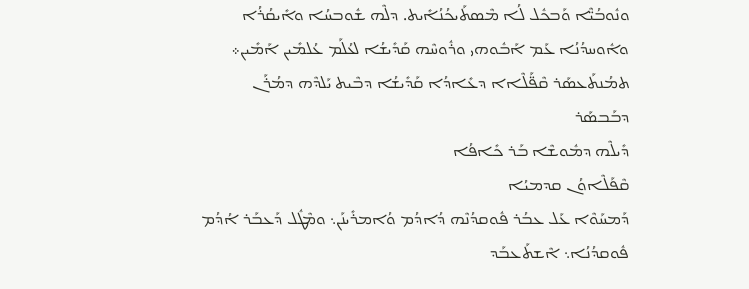ܘܢܽܘܒܳܝ̈ܶܐ ܘܰܒܟܽܠ ܠܳܐ ܡܶܣܬܰܝܟܳܢܳܐܺܝܬ. ܕܠܶܗ ܫܽܘܒܚܳܐ ܘܐܺܝܩܳܪܳܐ ܘܐܽܘܚܕܳܢܳܐ ܥܰܡ ܐܰܒܽܘܗܝ ܘܪܽܘܚܶܗ ܩܰܕܺܝܫܳܐ ܠܥܳܠܰܡ ܥܳܠܡܺܝܢ ܐܰܡܺܝܢ܀
ܬܡܳܢܬܰܥܣܰܪ ܩܶܦ̈ܰܠܶܐܐ ܕܥܺܐܕܳܐ ܩܰܕܺܝܫܳܐ ܕܒܶܝܬ ܝܰܠܕܶܗ ܕܡܳܪܰܢ ܕܒܰܒܣܰܪ
ܕܺܝܠܶܗ ܕܡܽܘܫܶܐ ܒܰܪ ܟܺܐܦܳܐ
ܩܶܦܰܠܶܐܘܳܢ ܩܕܡܝܳܐ
ܕܰܡܚܰܘܶܐ ܥܰܠ ܥܒܳܪ ܦܽܘܩܕܳܢܶܗ ܕܳܐܕܳܡ ܘܳܐܡܪܺܝܢܰܢ܆ ܘܡܶܛܽܠ ܕܰܥܒܰܪ ܐܳܕܳܡ ܦܽܘܩܕܳܢܳܐ܆ ܐܶܫܬܰܥܒܰܕ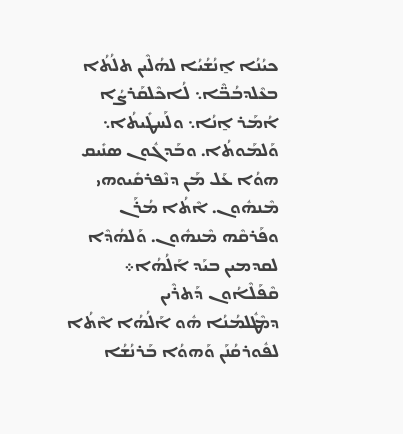ܟܝܳܢܳܐ ܐ̱ܢܳܫܳܝܳܐ ܠܗܳܠܶܝܢ ܬܠܳܬܳܐ ܒܥܶܠܕܒܳܒ̈ܶܐ܆ ܠܳܐܟܶܠܩܰܪܨܳܐ ܐܳܡܰܪ ܐ̱ܢܳܐ܆ ܘܠܰܚܛܺܝܬܳܐ܆ ܘܰܠܡܰܘܬܳܐ. ܘܒܰܕܓܽܘܢ ܣܢܺܝܩ ܗܘܳܐ ܥܰܠ ܡܰܢ ܕܢܶܦܪܩܺܝܘܗܝ ܡܶܢܗܽܘܢ. ܐܶܬܳܐ ܡܳܪܰܢ ܘܦܰܪܩܶܗ ܡܶܢܗܽܘܢ. ܘܰܠܗܳܕܶܐ ܠܩܕܡܝܢ ܒܝܰܕ ܐܰܠܳܗܳܐ܀
ܩܶܦܰܠܶܐܳܘܢ ܕܰܬܪܶܝܢ
ܕܡܶܛܽܠܡܳܢܳܐ ܗܽܘ ܐܰܠܳܗܳܐ ܐܶܬܳܐ ܠܦܽܘܪܩܳܢܰܢ ܘܰܗܘܳܐ ܒܰܪܢܳܫܳܐ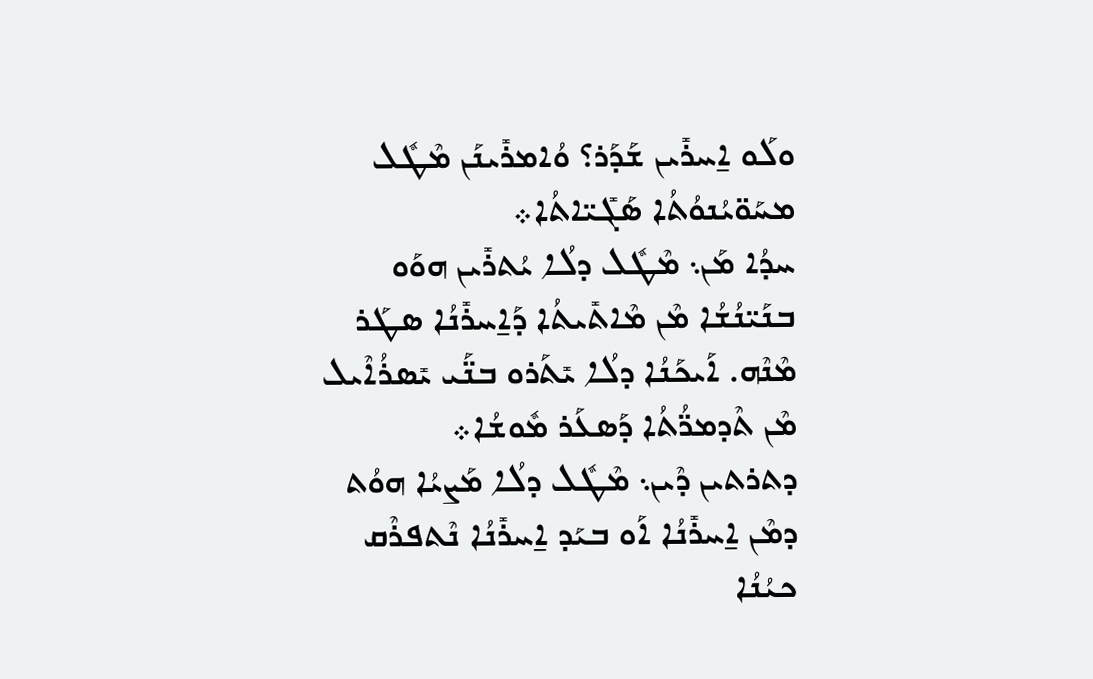ܘܠܰܘ ܐ̱ܚܪܺܝܢ ܫܰܕܰܪ؟ ܘܳܐܡܪܺܝܢܰܢ ܡܶܛܽܠ ܡܚܰܘ̈ܝܳܢܘܳܬܳܐ ܣܰܓܺܝ̈ܐܬܳܐ܀
ܚܕܳܐ ܡܰܢ܆ ܡܶܛܽܠ ܕܠܳܐ ܝܳܬܪܺܝܢ ܗܘܰܘ ܒܢܰܝ̈ܢܳܫܳܐ ܡܶܢ ܡܶܐܬܺܝܬܳܐ ܕܰܐ̱ܚܪܺܢܳܐ ܣܛܰܪ ܡܶܢܶܗ. ܐܰܝܟܰܢܳܐ ܕܠܳܐ ܝܺܬܰܪܘ ܒܢ̈ܰܝ ܝܺܣܪܳܐܶܝܠ ܡܶܢ ܬܶܕܡܪ̈ܳܬܳܐ ܕܰܣܥܰܪ ܡܽܘܫܳܐ܀
ܕܬܪܬܝܢ ܕܶܝܢ܆ ܡܶܛܽܠ ܕܠܳܐ ܡܰܨܝܳܐ ܗܘܳܬ ܕܡܶܢ ܐ̱ܚܪܺܢܳܐ ܐܰܘ ܒܝܰܕ ܐ̱ܚܪܺܢܳܐ ܢܶܬܦܪܶܩ ܟܝܳܢܳܐ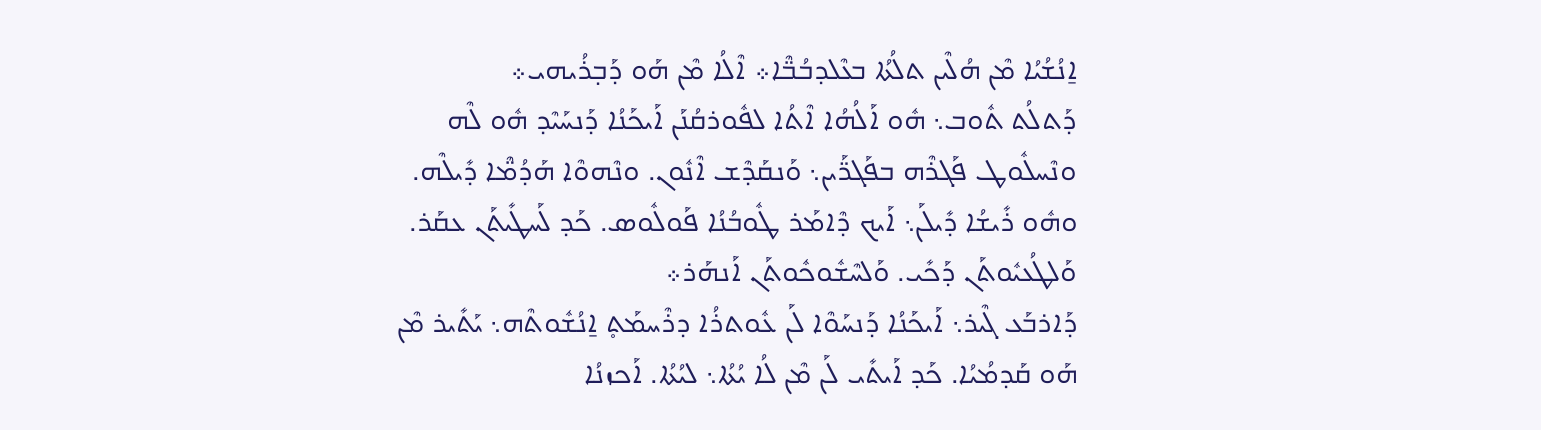ܐ̱ܢܳܫܳܝܳܐ ܡܶܢ ܗܳܠܶܝܢ ܬܠܳܬܳܐ ܒܥܶܠܕܒܳܒ̈ܶܐ܀ ܐܶܠܳܐ ܡܶܢ ܗܰܘ ܕܰܒ̣ܪܳܝܗܝ܀
ܕܰܬܠܳܬ ܬܽܘܒ܆ ܗܽܘ ܐܰܠܳܗܳܐ ܐܶܬܳܐ ܠܦܽܘܪܩܳܢܰܢ ܐܰܝܟܰܢܳܐ ܕܰܢܚܰܝܶܕ ܗܽܘ ܠܶܗ ܘܢܶܚܠܽܘܛ ܦܰܓܪܶܗ ܒܦܰܓܪ̈ܰܝܢ܆ ܘܰܢܩܰܕܶܫ ܐܶܢܽܘܢ. ܘܢܶܗܘܶܐ ܗܰܕܳܡ̈ܶܐ ܕܺܝܠܶܗ. ܘܗܽܘ ܪܺܝܫܳܐ ܕܺܝܠܰܢ܆ ܐܰܝܟ ܕܶܐܡܰܪ ܛܽܘܒܳܢܳܐ ܦܰܘܠܽܘܣ. ܟܰܕ ܠܰܚܛܺܝܬܰܢ ܥܩܰܪ. ܘܰܠܛܳܥܝܽܘܬܰܢ ܕܰܟܺܝ. ܘܰܠܚܶܫܽܘܟܽܘܬܰܢ ܐܰܢܗܰܪ܀
ܕܰܐܪܒܰܥ ܓܶܝܪ܆ ܐܰܝܟܰܢܳܐ ܕܰܢܚܰܘܶܐ ܠܰܢ ܥܽܘܬܪܳܐ ܕܪܶܚܡܰܬ̥ ܐ̱ܢܳܫܽܘܬܶܗ܆ ܝܰܬܺܝܪ ܡܶܢ ܗܰܘ ܩܰܕܡܳܝܳܐ. ܟܰܕ ܐܰܝܬܺܝ ܠܰܢ ܡܶܢ ܠܳܐ ܝܳܬܳܐ܆ ܠܝܳܬܳܐ. ܐܰܟܙܢܳܐ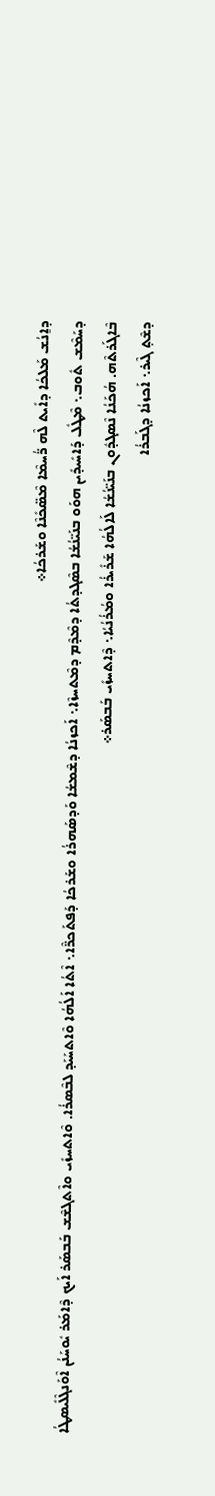ܕܐ̱ܢܳܫ ܡܰܠܟܳܐ ܕܐܺܝܬ ܠܶܗ ܪ̈ܳܚܡܶܐ ܡܶܣ̈ܟܺܢܶܐ ܘܫܰܪܟܳܐ܀
ܕܚܰܡܶܫ ܬܽܘܒ܆ ܡܶܛܽܠ ܕܰܐܚܺܝܕܺܝܢ ܗܘܰܘ ܒܢܰܝ̈ܢܳܫܳܐ ܒܣܶܓܕܬܳܐ ܕܡܶܕܶܡ ܕܡܶܬܚܙܶܐ܆ ܐܰܟܙܢܳܐ ܕܫܶܡܫܳܐ ܘܰܕܣܰܗܪܳܐ ܘܫܰܪܟܳܐ ܕܰܦܬܰܟܪ̈ܶܐ܆ ܐܶܬܳܐ ܐܰܠܳܗܳܐ ܘܶܐܬܚܰܝܰܕ ܠܒܶܣܪܳܐ. ܘܶܐܬܚܙܺܝ ܘܐܶܬܓܫܶܫ ܒܰܒܣܰܪ ܐܰܝܟ ܕܶܐܡܰܪ ܝܽܘܚܰܢܳܢ ܐܶܘܰܢܓܶܠܺܝܣܛܳܐ ܒܶܐܓܰܪܬܶܗ. ܗܳܟܰܢܳܐ ܢܶܣܓܕܽܘܢ ܒܢܰܝ̈ܢܳܫܳܐ ܠܰܐܠܳܗܳܐ ܫܰܪܺܝܪܳܐ ܘܡܳܪܳܢܳܝܳܐ܆ ܕܶܐܬܚܙܺܝ ܒܰܒܣܰܪ܀
ܕܫܶܬ̥ ܓܶܝܪ܆ ܐܰܟܙܢܳܐ ܕܓܰܒܪܳܐ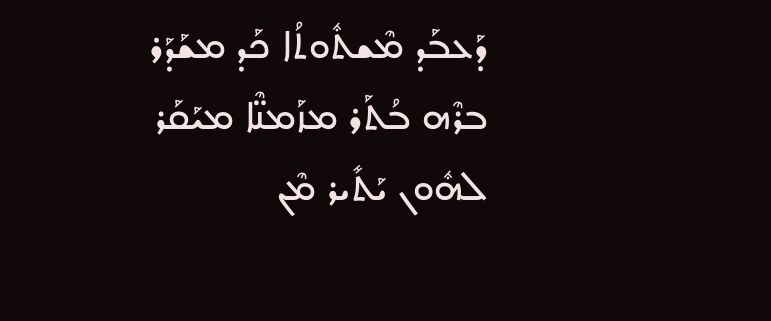ܕܰܥܒܰܕ ܡܶܫܬܽܘܬܳܐ ܟܰܕ ܡܫܰܕܰܪ ܒܪܶܗ ܒܳܬܰܪ ܡܙܰܡܢ̈ܶܐ ܡܝܰܩܰܪ ܠܗܽܘܢ ܝܰܬܺܝܪ ܡܶܢ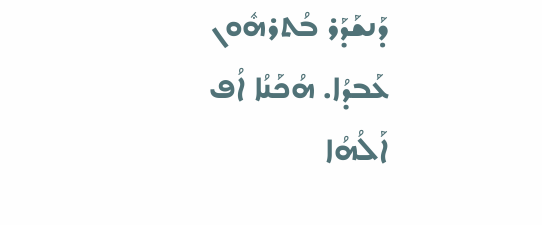ܕܰܢܫܰܕܰܪ ܒܳܬܪܗܽܘܢ ܥܰܒܕܳܐ. ܗܳܟܰܢܳܐ ܐܳܦ ܐܰܠܳܗܳܐ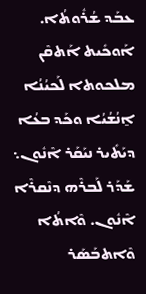ܥܒܰܕ ܫܳܪܽܘܬܳܐ. ܐܰܘܟܺܝܬ ܐܰܬܩܶܢ ܡܠܟܘܬܐ ܠܰܟܝܳܢܳܐ ܐ̱ܢܳܫܳܝܳܐ ܘܟܰܕ ܒܥܳܐ ܕܝܰܬܺܝܪ ܢܝܰܩܰܪ ܐܶܢܽܘܢ܆ ܫܰܕܰܪ ܠܰܒܪܶܗ ܕܢܶܩܪܶܐ ܐܶܢܽܘܢ. ܘܶܐܬܳܐ ܘܶܐܬܒܰܣܰܪ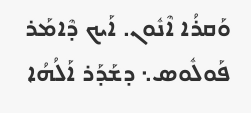ܘܰܩܪܳܐ ܐܶܢܽܘܢ. ܐܰܝܟ ܕܶܐܡܰܪ ܦܰܘܠܽܘܣ܆ ܕܫܰܕܰܪ ܐܰܠܳܗܳܐ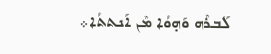ܠܰܒܪܶܗ ܘܰܗ̣ܘܳܐ ܡܶܢ ܐܰܢܬܬܳܐ܀